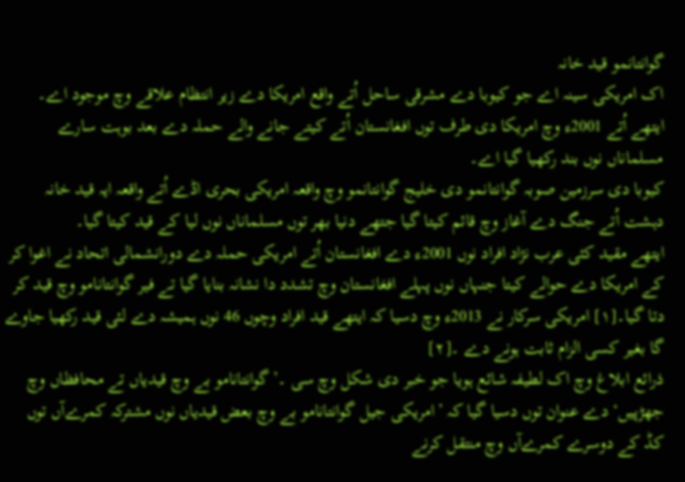گوانتانمو قید خانہ
اک امریکی سینہ اے جو کیوبا دے مشرقی ساحل اُتے واقع امریکا دے زیر انتظام علاقے وچ موجود اے۔ ایتھے اُتے 2001ء وچ امریکا دی طرف توں افغانستان اُتے کیتے جانے والے حملہ دے بعد بوہت سارے مسلماناں نوں بند رکھیا گیا اے۔
کیوبا دی سرزمین صوبہ گوانتانمو دی خلیج گوانتانمو وچ واقعہ امریکی بحری اڈے اُتے واقعہ ایہ قید خانہ دہشت اُتے جنگ دے آغاز وچ قائم کيتا گیا جتھے دنیا بھر توں مسلماناں نوں لیا کے قید کيتا گیا۔
ایتھے مقید کئی عرب نژاد افراد نوں 2001ء دے افغانستان اُتے امریکی حملہ دے دورانشمالی اتحاد نے اغوا کر کے امریکا دے حوالے کيتا جنہاں نوں پہلے افغانستان وچ تشدد دا نشانہ بنایا گیا تے فیر گوانتانامو وچ قید کر دتا گیا۔[۱] امریکی سرکار نے 2013ء وچ دسیا کہ ایتھے قید افراد وچوں 46 نوں ہمیشہ دے لئی قید رکھیا جاوے گا بغیر کسی الزام ثابت ہونے دے ۔[۲]
ذرائع ابلاغ وچ اک لطیفہ شائع ہويا جو خبر دی شکل وچ سی ۔’گوانتانامو بے وچ قیدیاں تے محافظاں وچ جھڑپیں‘ دے عنوان توں دسیا گیا کہ ’امریکی جیل گوانتانامو بے وچ بعض قیدیاں نوں مشترکہ کمرےآں توں کڈ کے دوسرے کمرےآں وچ منتقل کرنے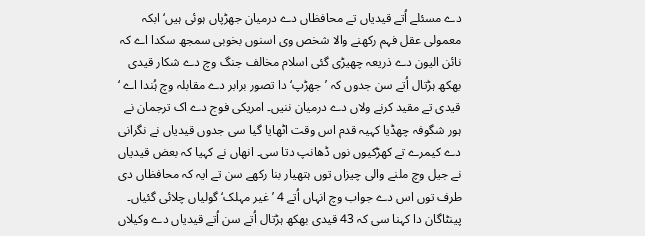دے مسئلے اُتے قیدیاں تے محافظاں دے درمیان جھڑپاں ہوئی ہیں‘ ابکہ معمولی عقل فہم رکھنے والا شخص وی اسنوں بخوبی سمجھ سکدا اے کہ نائن الیون دے ذریعہ چھیڑی گئی اسلام مخالف جنگ وچ دے شکار قیدی بھکھ ہڑتال اُتے سن جدوں کہ ’جھڑپ‘ دا تصور برابر دے مقابلہ وچ ہُندا اے ‘ قیدی تے مقید کرنے ولاں دے درمیان ننيں۔ امریکی فوج دے اک ترجمان نے ہور شگوفہ چھڈیا کہیہ قدم اس وقت اٹھایا گیا سی جدوں قیدیاں نے نگرانی دے کیمرے تے کھڑکیوں نوں ڈھانپ دتا سی۔ انھاں نے کہیا کہ بعض قیدیاں نے جیل وچ ملنے والی چیزاں توں ہتھیار بنا رکھے سن تے ایہ کہ محافظاں دی طرف توں اس دے جواب وچ انہاں اُتے 4 ’غیر مہلک‘ گولیاں چلائی گئياں۔ پینٹاگان دا کہنا سی کہ 43 قیدی بھکھ ہڑتال اُتے سن اُتے قیدیاں دے وکیلاں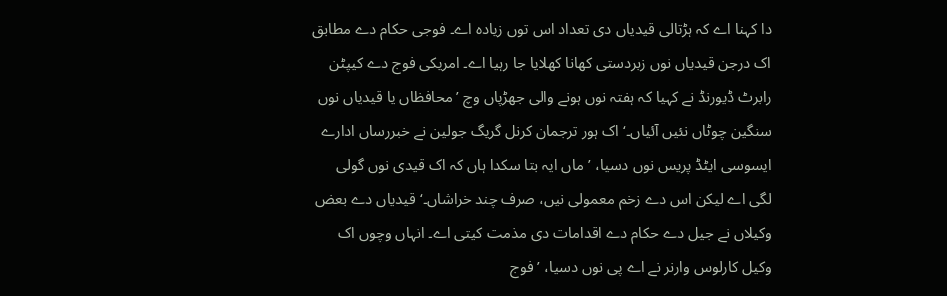دا کہنا اے کہ ہڑتالی قیدیاں دی تعداد اس توں زیادہ اے۔ فوجی حکام دے مطابق اک درجن قیدیاں نوں زبردستی کھانا کھلایا جا رہیا اے۔ امریکی فوج دے کیپٹن رابرٹ ڈیورنڈ نے کہیا کہ ہفتہ نوں ہونے والی جھڑپاں وچ ’محافظاں یا قیدیاں نوں سنگین چوٹاں نئيں آئیاں۔‘اک ہور ترجمان کرنل گریگ جولین نے خبررساں ادارے ایسوسی ایٹڈ پریس نوں دسیا، ’ماں ایہ بتا سکدا ہاں کہ اک قیدی نوں گولی لگی اے لیکن اس دے زخم معمولی نيں، صرف چند خراشاں۔‘قیدیاں دے بعض وکیلاں نے جیل دے حکام دے اقدامات دی مذمت کيتی اے۔ انہاں وچوں اک وکیل کارلوس وارنر نے اے پی نوں دسیا، ’فوج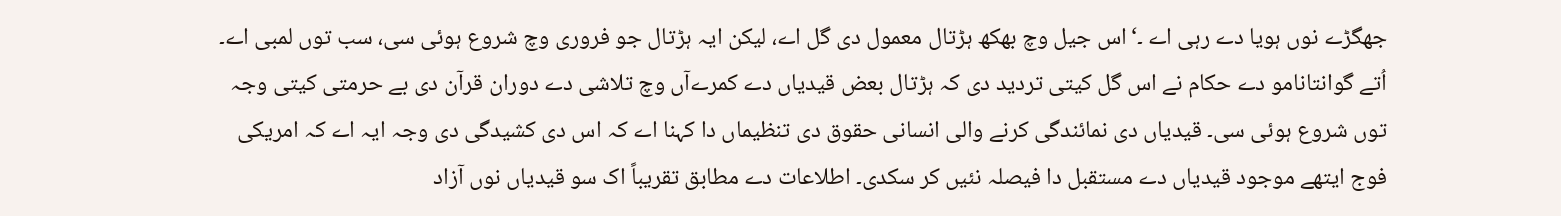جھگڑے نوں ہويا دے رہی اے ۔‘اس جیل وچ بھکھ ہڑتال معمول دی گل اے، لیکن ایہ ہڑتال جو فروری وچ شروع ہوئی سی، سب توں لمبی اے۔ اُتے گوانتانامو دے حکام نے اس گل کيتی تردید دی کہ ہڑتال بعض قیدیاں دے کمرےآں وچ تلاشی دے دوران قرآن دی بے حرمتی کيتی وجہ توں شروع ہوئی سی۔ قیدیاں دی نمائندگی کرنے والی انسانی حقوق دی تنظیماں دا کہنا اے کہ اس دی کشیدگی دی وجہ ایہ اے کہ امریکی فوج ایتھے موجود قیدیاں دے مستقبل دا فیصلہ نئيں کر سکدی۔ اطلاعات دے مطابق تقریباً اک سو قیدیاں نوں آزاد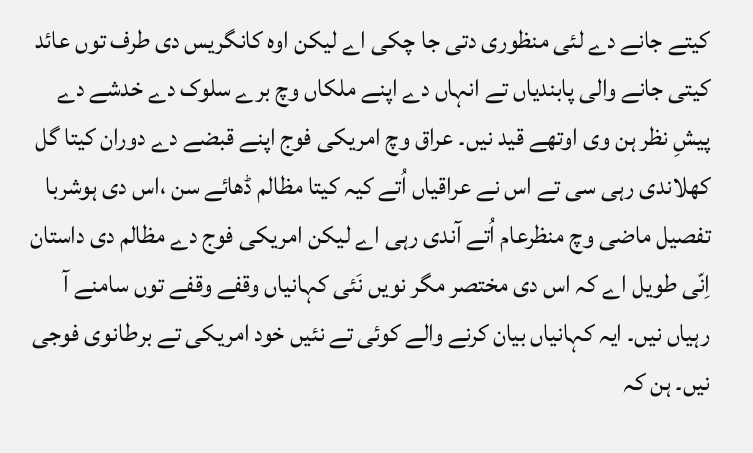کیتے جانے دے لئی منظوری دتی جا چکی اے لیکن اوہ کانگریس دی طرف توں عائد کيتی جانے والی پابندیاں تے انہاں دے اپنے ملکاں وچ برے سلوک دے خدشے دے پیشِ نظر ہن وی اوتھے قید نيں۔ عراق وچ امریکی فوج اپنے قبضے دے دوران کيتا گل کھلاندی رہی سی تے اس نے عراقیاں اُتے کیہ کيتا مظالم ڈھائے سن ،اس دی ہوشربا تفصیل ماضی وچ منظرعام اُتے آندی رہی اے لیکن امریکی فوج دے مظالم دی داستان اِنّی طویل اے کہ اس دی مختصر مگر نويں نَئی کہانیاں وقفے وقفے توں سامنے آ رہیاں نيں۔ ایہ کہانیاں بیان کرنے والے کوئی تے نئيں خود امریکی تے برطانوی فوجی نيں۔ ہن کہ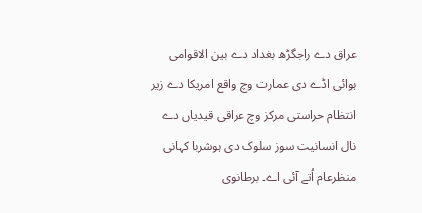عراق دے راجگڑھ بغداد دے بین الاقوامی ہوائی اڈے دی عمارت وچ واقع امریکا دے زیر انتظام حراستی مرکز وچ عراقی قیدیاں دے نال انسانیت سوز سلوک دی ہوشربا کہانی منظرعام اُتے آئی اے۔ برطانوی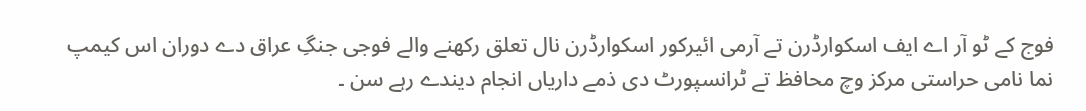فوج کے ٹو آر اے ایف اسکوارڈرن تے آرمی ائیرکور اسکوارڈرن نال تعلق رکھنے والے فوجی جنگِ عراق دے دوران اس کیمپ نما نامی حراستی مرکز وچ محافظ تے ٹرانسپورٹ دی ذمے داریاں انجام دیندے رہے سن ۔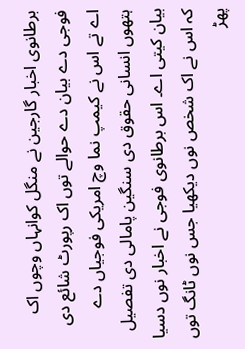برطانوی اخبار گارجین نے منگل کوانہاں وچوں اک فوجی دے بیان دے حوالے توں اک رپورٹ شائع دی اے تے اس نے کیمپ نما وچ امریکی فوجیاں دے ہتھوں انسانی حقوق دی سنگین پامالی دی تفصیل بیان کيتی اے۔ اس برطانوی فوجی نے اخبار نوں دسیا کہ اس نے اک شخص نوں دیکھیا جس نوں ٹانگ توں پھڑ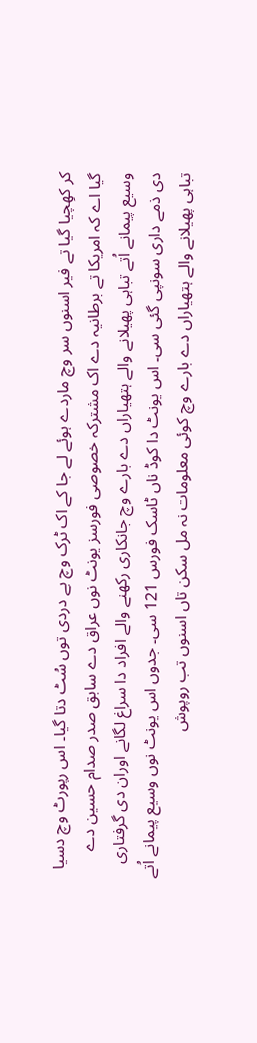کر کھِچیا گیا تے فیر اسنوں سر وچ ماردے ہوئے لے جا کے اک ٹرک وچ بے دردی توں سُٹ دتا گیا۔ اس رپورٹ وچ دسیا گیا اے کہ امریکا تے برطانیہ دے اک مشترکہ خصوصی فورسز یونٹ نوں عراق دے سابق صدر صدام حسین دے وسیع پیمانے اُتے تباہی پھیلانے والے ہتھیاراں دے بارے وچ جانکاری رکھنے والے افراد دا سراغ لگانے اوران دی گرفتاری دی ذمے داری سونپی گئی سی۔ اس یونٹ دا کوڈ ناں ٹاسک فورس 121 سی۔ جدوں اس یونٹ نوں وسیع پیمانے اُتے تباہی پھیلانے والے ہتھیاراں دے بارے وچ کوئی معلومات نہ مل سکن تاں اسنوں تب روپوش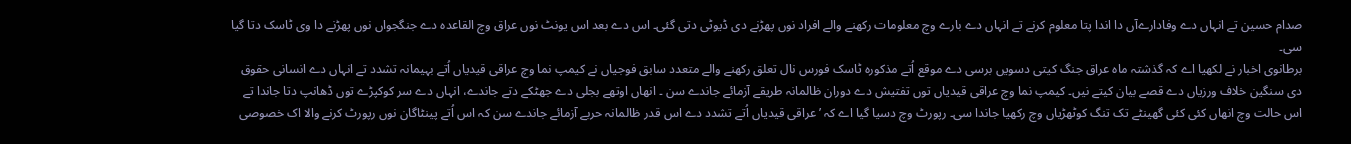صدام حسین تے انہاں دے وفادارےآں دا اندا پتا معلوم کرنے تے انہاں دے بارے وچ معلومات رکھنے والے افراد نوں پھڑنے دی ڈیوٹی دتی گئی۔ اس دے بعد اس یونٹ نوں عراق وچ القاعدہ دے جنگجواں نوں پھڑنے دا وی ٹاسک دتا گیا سی۔
برطانوی اخبار نے لکھیا اے کہ گذشتہ ماہ عراق جنگ کيتی دسويں برسی دے موقع اُتے مذکورہ ٹاسک فورس نال تعلق رکھنے والے متعدد سابق فوجیاں نے کیمپ نما وچ عراقی قیدیاں اُتے بہیمانہ تشدد تے انہاں دے انسانی حقوق دی سنگین خلاف ورزیاں دے قصے بیان کیتے نيں۔ کیمپ نما وچ عراقی قیدیاں توں تفتیش دے دوران ظالمانہ طریقے آزمائے جاندے سن ۔ انھاں اوتھے بجلی دے جھٹکے دتے جاندے، انہاں دے سر کوکپڑے توں ڈھانپ دتا جاندا تے اس حالت وچ انھاں کئی کئی گھینٹے تک تنگ کوٹھڑیاں وچ رکھیا جاندا سی۔ رپورٹ وچ دسیا گیا اے کہ ’عراقی قیدیاں اُتے تشدد دے اس قدر ظالمانہ حربے آزمائے جاندے سن کہ اس اُتے پینٹاگان نوں رپورٹ کرنے والا اک خصوصی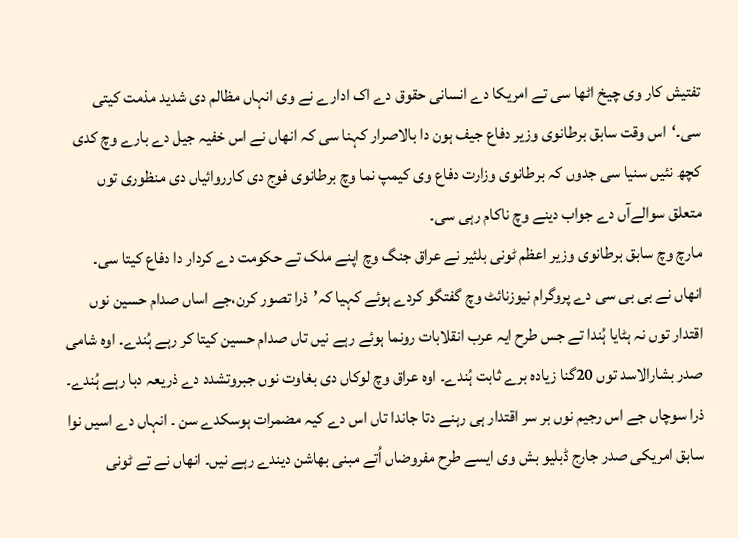تفتیش کار وی چیخ اٹھا سی تے امریکا دے انسانی حقوق دے اک ادارے نے وی انہاں مظالم دی شدید مذمت کيتی سی۔‘اس وقت سابق برطانوی وزیر دفاع جیف ہون دا بالاصرار کہنا سی کہ انھاں نے اس خفیہ جیل دے بارے وچ کدی کچھ نئيں سنیا سی جدوں کہ برطانوی وزارت دفاع وی کیمپ نما وچ برطانوی فوج دی کارروائیاں دی منظوری توں متعلق سوالےآں دے جواب دینے وچ ناکام رہی سی۔
مارچ وچ سابق برطانوی وزیر اعظم ٹونی بلئیر نے عراق جنگ وچ اپنے ملک تے حکومت دے کردار دا دفاع کيتا سی۔ انھاں نے بی بی سی دے پروگرام نیوزنائٹ وچ گفتگو کردے ہوئے کہیا کہ’ذرا تصور کرن،جے اساں صدام حسین نوں اقتدار توں نہ ہٹایا ہُندا تے جس طرح ایہ عرب انقلابات رونما ہوئے رہے نيں تاں صدام حسین کيتا کر رہے ہُندے۔ اوہ شامی صدر بشارالاسد توں 20گنا زیادہ برے ثابت ہُندے۔ اوہ عراق وچ لوکاں دی بغاوت نوں جبروتشدد دے ذریعہ دبا رہے ہُندے۔ ذرا سوچاں جے اس رجیم نوں بر سر اقتدار ہی رہنے دتا جاندا تاں اس دے کیہ مضمرات ہوسکدے سن ۔ انہاں دے اسيں نوا سابق امریکی صدر جارج ڈبلیو بش وی ايسے طرح مفروضاں اُتے مبنی بھاشن دیندے رہے نيں۔ انھاں نے تے ٹونی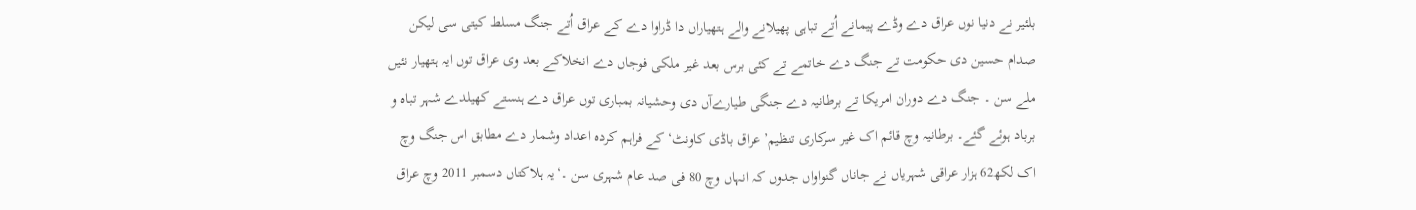بلئیر نے دنیا نوں عراق دے وڈے پیمانے اُتے تباہی پھیلانے والے ہتھیاراں دا ڈراوا دے کے عراق اُتے جنگ مسلط کيتی سی لیکن صدام حسین دی حکومت تے جنگ دے خاتمے تے کئی برس بعد غیر ملکی فوجاں دے انخلاکے بعد وی عراق توں ایہ ہتھیار نئيں ملے سن ۔ جنگ دے دوران امریکا تے برطانیہ دے جنگی طیارےآں دی وحشیانہ بمباری توں عراق دے ہنستے کھیلدے شہر تباہ و برباد ہوئے گئے۔ برطانیہ وچ قائم اک غیر سرکاری تنظیم’عراق باڈی کاونٹ‘کے فراہم کردہ اعداد وشمار دے مطابق اس جنگ وچ اک لکھ62 ہزار عراقی شہریاں نے جاناں گنواواں جدوں کہ انہاں وچ 80 فی صد عام شہری سن ۔‘یہ ہلاکتاں دسمبر 2011 وچ عراق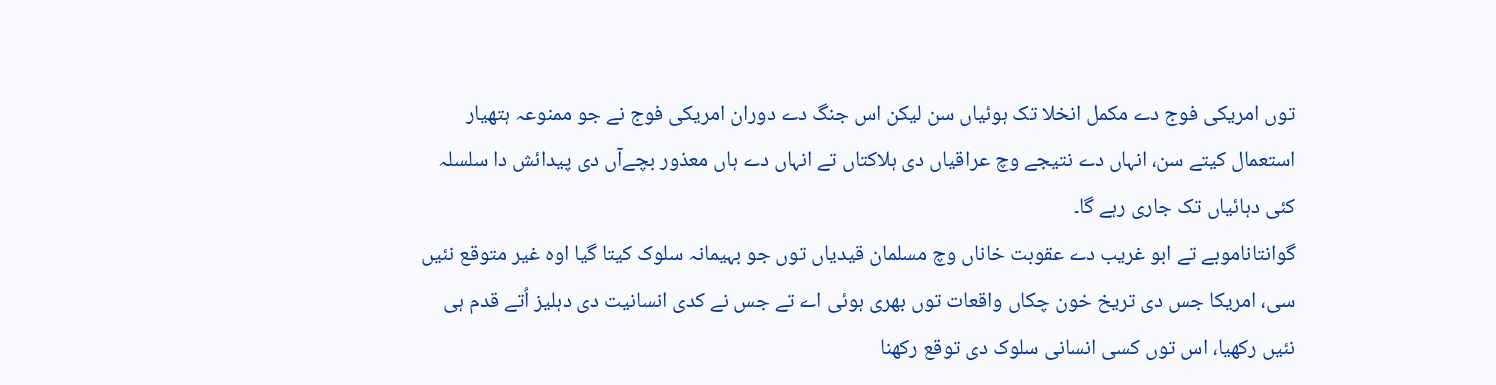توں امریکی فوج دے مکمل انخلا تک ہوئیاں سن لیکن اس جنگ دے دوران امریکی فوج نے جو ممنوعہ ہتھیار استعمال کیتے سن، انہاں دے نتیجے وچ عراقیاں دی ہلاکتاں تے انہاں دے ہاں معذور بچےآں دی پیدائش دا سلسلہ کئی دہائیاں تک جاری رہے گا۔
گوانتاناموبے تے ابو غریب دے عقوبت خاناں وچ مسلمان قیدیاں توں جو بہیمانہ سلوک کيتا گیا اوہ غیر متوقع نئيں سی، امریکا جس دی تریخ خون چکاں واقعات توں بھری ہوئی اے تے جس نے کدی انسانیت دی دہلیز اُتے قدم ہی نئيں رکھیا، اس توں کسی انسانی سلوک دی توقع رکھنا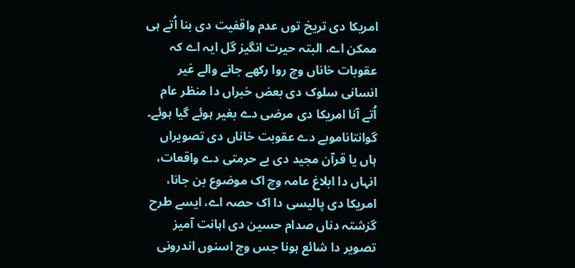امریکا دی تریخ توں عدم واقفیت دی بنا اُتے ہی ممکن اے، البتہ حیرت انگیز گل ایہ اے کہ عقوبات خاناں وچ روا رکھے جانے والے غیر انسانی سلوک دی بعض خبراں دا منظر عام اُتے آنا امریکا دی مرضی دے بغیر ہوئے گیا ہوئے۔ گوانتاناموبے دے عقوبت خاناں دی تصویراں ہاں یا قرآن مجید دی بے حرمتی دے واقعات، انہاں دا ابلاغ عامہ وچ اک موضوع بن جانا، امریکا دی پالیسی دا اک حصہ اے، ايسے طرح گزشتہ دناں صدام حسین دی اہانت آمیز تصویر دا شائع ہونا جس وچ اسنوں اندرونی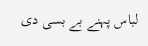لباس پہنے بے بسی دی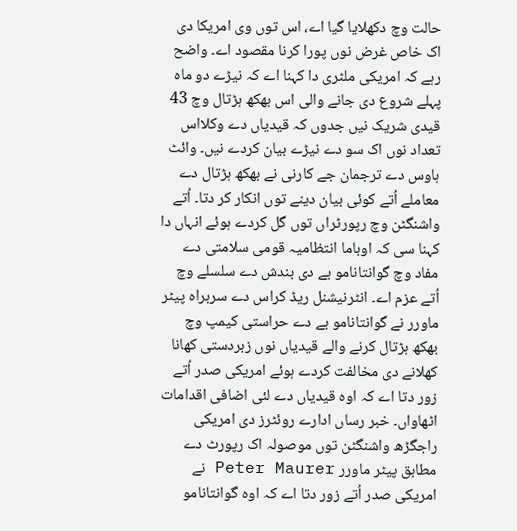حالت وچ دکھلایا گیا اے، اس توں وی امریکا دی اک خاص غرض نوں پورا کرنا مقصود اے۔ واضح رہے کہ امریکی ملٹری دا کہنا اے کہ نیڑے دو ماہ پہلے شروع دی جانے والی اس بھکھ ہڑتال وچ 43 قیدی شریک نيں جدوں کہ قیدیاں دے وکلااس تعداد نوں اک سو دے نیڑے بیان کردے نيں۔ وائٹ ہاوس دے ترجمان جے کارنی نے بھکھ ہڑتال دے معاملے اُتے کوئی بیان دینے توں انکار کر دتا۔ اُتے واشنگٹن وچ رپورٹراں توں گل کردے ہوئے انہاں دا کہنا سی کہ اوباما انتظامیہ قومی سلامتی دے مفاد وچ گوانتانامو بے دی بندش دے سلسلے وچ اُتے عزم اے۔ انٹرنیشنل ریڈ کراس دے سربراہ پیٹر ماورر نے گوانتانامو بے دے حراستی کیمپ وچ بھکھ ہڑتال کرنے والے قیدیاں نوں زبردستی کھانا کھلانے دی مخالفت کردے ہوئے امریکی صدر اُتے زور دتا اے کہ اوہ قیدیاں دے لئی اضافی اقدامات اٹھاواں۔ خبر رساں ادارے روئٹرز دی امریکی راجگڑھ واشنگٹن توں موصولہ اک رپورٹ دے مطابق پیٹر ماورر Peter Maurer نے امریکی صدر اُتے زور دتا اے کہ اوہ گوانتانامو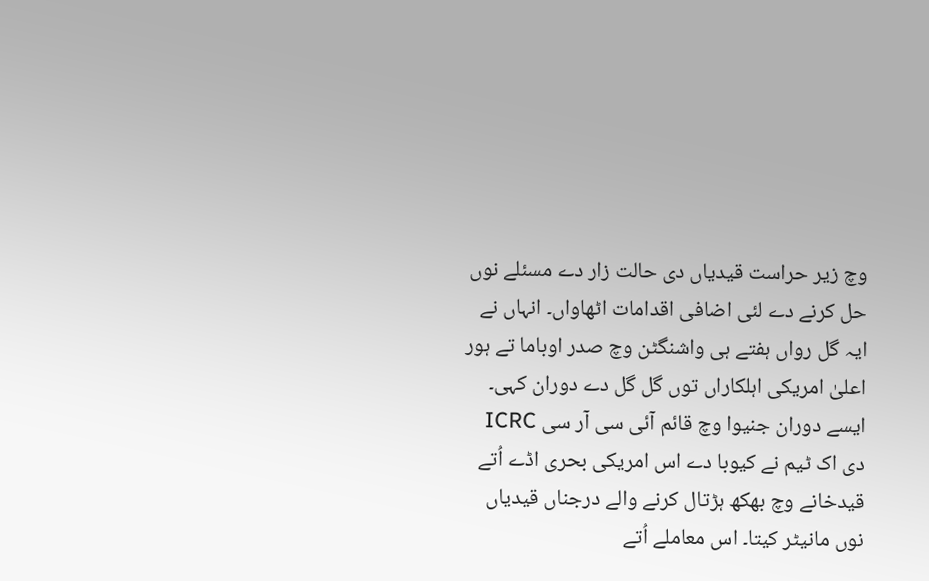وچ زیر حراست قیدیاں دی حالت زار دے مسئلے نوں حل کرنے دے لئی اضافی اقدامات اٹھاواں۔ انہاں نے ایہ گل رواں ہفتے ہی واشنگٹن وچ صدر اوباما تے ہور اعلیٰ امریکی اہلکاراں توں گل گل دے دوران کہی۔ ايسے دوران جنیوا وچ قائم آئی سی آر سی ICRC دی اک ٹیم نے کیوبا دے اس امریکی بحری اڈے اُتے قیدخانے وچ بھکھ ہڑتال کرنے والے درجناں قیدیاں نوں مانیٹر کيتا۔ اس معاملے اُتے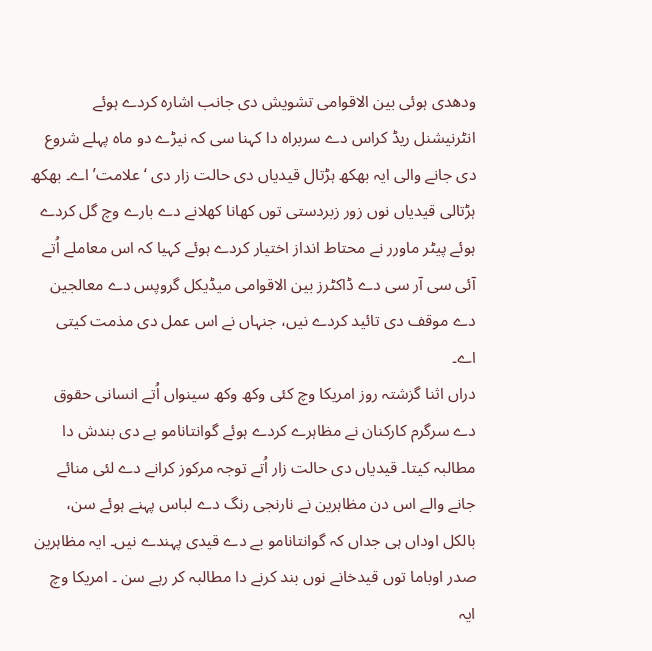ودھدی ہوئی بین الاقوامی تشویش دی جانب اشارہ کردے ہوئے انٹرنیشنل ریڈ کراس دے سربراہ دا کہنا سی کہ نیڑے دو ماہ پہلے شروع دی جانے والی ایہ بھکھ ہڑتال قیدیاں دی حالت زار دی ‘علامت’ اے۔ بھکھ ہڑتالی قیدیاں نوں زور زبردستی توں کھانا کھلانے دے بارے وچ گل کردے ہوئے پیٹر ماورر نے محتاط انداز اختیار کردے ہوئے کہیا کہ اس معاملے اُتے آئی سی آر سی دے ڈاکٹرز بین الاقوامی میڈیکل گروپس دے معالجین دے موقف دی تائید کردے نيں، جنہاں نے اس عمل دی مذمت کيتی اے۔
دراں اثنا گزشتہ روز امریکا وچ کئی وکھ وکھ سینواں اُتے انسانی حقوق دے سرگرم کارکنان نے مظاہرے کردے ہوئے گوانتانامو بے دی بندش دا مطالبہ کيتا۔ قیدیاں دی حالت زار اُتے توجہ مرکوز کرانے دے لئی منائے جانے والے اس دن مظاہرین نے نارنجی رنگ دے لباس پہنے ہوئے سن، بالکل اوداں ہی جداں کہ گوانتانامو بے دے قیدی پہندے نيں۔ ایہ مظاہرین صدر اوباما توں قیدخانے نوں بند کرنے دا مطالبہ کر رہے سن ۔ امریکا وچ ایہ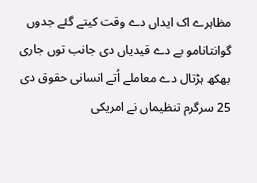مظاہرے اک ایداں دے وقت کیتے گئے جدوں گوانتانامو بے دے قیدیاں دی جانب توں جاری بھکھ ہڑتال دے معاملے اُتے انسانی حقوق دی 25 سرگرم تنظیماں نے امریکی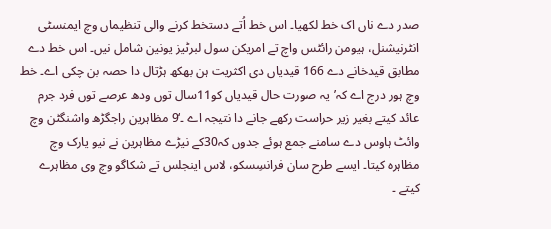صدر دے ناں اک خط لکھیا۔ اس خط اُتے دستخط کرنے والی تنظیماں وچ ایمنسٹی انٹرنیشنل، ہیومن رائٹس واچ تے امریکن سول لبرٹیز یونین شامل نيں۔ اس خط دے مطابق قیدخانے دے 166 قیدیاں دی اکثریت ہن بھکھ ہڑتال دا حصہ بن چکی اے۔ خط وچ ہور درج اے کہ’یہ صورت حال قیدیاں کو11سال توں ودھ عرصے توں فرد جرم عائد کیتے بغیر زیر حراست رکھے جانے دا نتیجہ اے ۔‘9 مظاہرین راجگڑھ واشنگٹن وچ وائٹ ہاوس دے سامنے جمع ہوئے جدوں کہ30کے نیڑے مظاہرین نے نیو یارک وچ مظاہرہ کيتا۔ ايسے طرح سان فرانسِسکو، لاس اینجلس تے شکاگو وچ وی مظاہرے کیتے ۔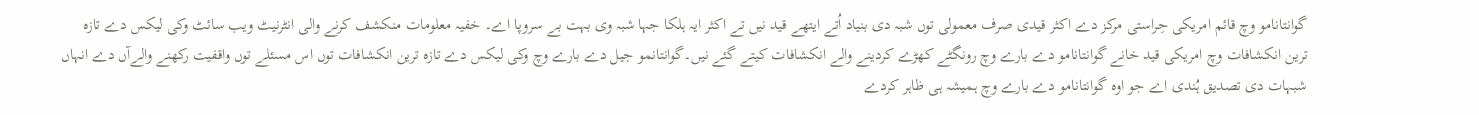گوانتانامو وچ قائم امریکی حِراستی مرکز دے اکثر قیدی صرف معمولی توں شبہ دی بنیاد اُتے ایتھے قید نيں تے اکثر ایہ ہلکا جہا شبہ وی بہت بے سروپا اے۔ خفیہ معلومات منکشف کرنے والی انٹرنیٹ ویب سائٹ وکی لیکس دے تازہ ترین انکشافات وچ امریکی قید خانے گوانتانامو دے بارے وچ رونگٹے کھڑے کردینے والے انکشافات کیتے گئے نيں۔گوانتانمو جیل دے بارے وچ وکی لیکس دے تازہ ترین انکشافات توں اس مسئلے توں واقفیت رکھنے والےآں دے انہاں شبہات دی تصدیق ہُندی اے جو اوہ گوانتانامو دے بارے وچ ہمیشہ ہی ظاہر کردے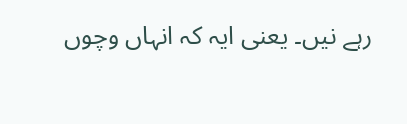رہے نيں۔ یعنی ایہ کہ انہاں وچوں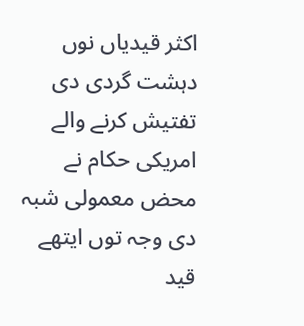اکثر قیدیاں نوں دہشت گردی دی تفتیش کرنے والے امریکی حکام نے محض معمولی شبہ دی وجہ توں ایتھے قید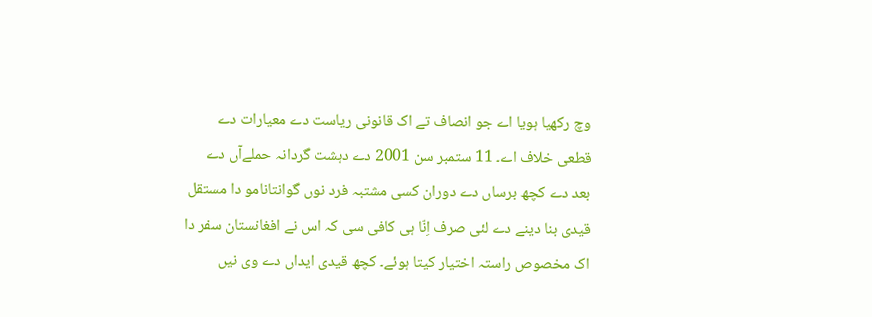وچ رکھیا ہويا اے جو انصاف تے اک قانونی ریاست دے معیارات دے قطعی خلاف اے۔ 11 ستمبر سن 2001 دے دہشت گردانہ حملےآں دے بعد دے کچھ برساں دے دوران کسی مشتبہ فرد نوں گوانتانامو دا مستقل قیدی بنا دینے دے لئی صرف اِنّا ہی کافی سی کہ اس نے افغانستان سفر دا اک مخصوص راستہ اختیار کيتا ہوئے۔ کچھ قیدی ایداں دے وی نيں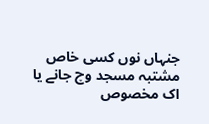جنہاں نوں کسی خاص مشتبہ مسجد وچ جانے یا اک مخصوص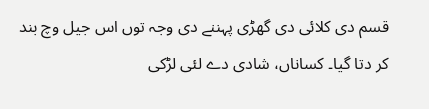قسم دی کلائی دی گھڑی پہننے دی وجہ توں اس جیل وچ بند کر دتا گیا۔ کساناں، شادی دے لئی لڑکی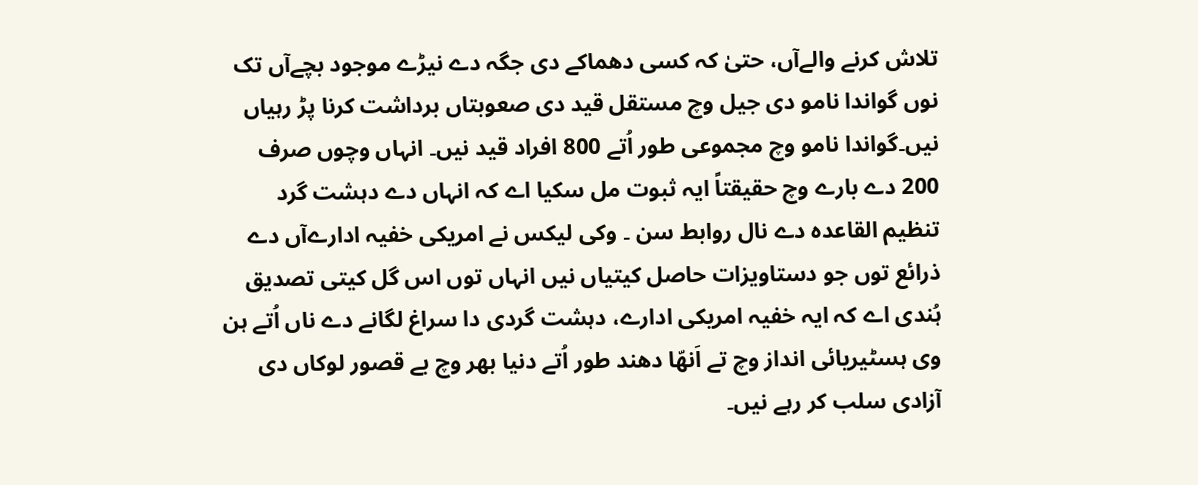تلاش کرنے والےآں، حتیٰ کہ کسی دھماکے دی جگہ دے نیڑے موجود بچےآں تک نوں گواندا نامو دی جیل وچ مستقل قید دی صعوبتاں برداشت کرنا پڑ رہیاں نيں۔گواندا نامو وچ مجموعی طور اُتے 800 افراد قید نيں۔ انہاں وچوں صرف 200 دے بارے وچ حقیقتاً ایہ ثبوت مل سکیا اے کہ انہاں دے دہشت گرد تنظیم القاعدہ دے نال روابط سن ۔ وکی لیکس نے امریکی خفیہ ادارےآں دے ذرائع توں جو دستاویزات حاصل کيتیاں نيں انہاں توں اس گل کيتی تصدیق ہُندی اے کہ ایہ خفیہ امریکی ادارے، دہشت گردی دا سراغ لگانے دے ناں اُتے ہن وی ہسٹیریائی انداز وچ تے اَنھّا دھند طور اُتے دنیا بھر وچ بے قصور لوکاں دی آزادی سلب کر رہے نيں۔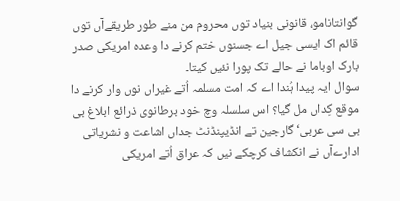گوانتانامو، قانونی بنیاد توں محروم من منے طور طریقےآں توں قائم اک ایسی جیل اے جسنوں ختم کرنے دا وعدہ امریکی صدر بارک اوباما نے حالے تک پورا نئيں کيتا۔
سوال ایہ پیدا ہُندا اے کہ امت مسلمہ اُتے غیراں نوں وار کرنے دا موقع کِداں مل گیا؟ اس سلسلہ وچ خود برطانوی ذرائع ابلاغ بی بی سی عربی‘ گارجین تے انڈیپنڈنٹ جداں اشاعت و نشریاتی ادارےآں نے انکشاف کرچکے نيں کہ عراق اُتے امریکی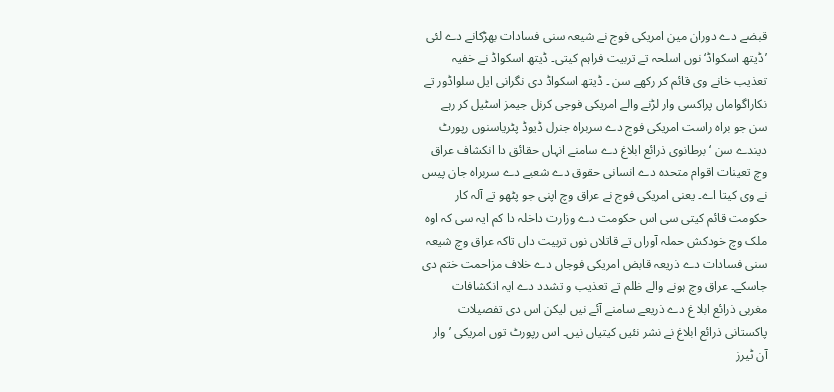قبضے دے دوران مین امریکی فوج نے شیعہ سنی فسادات بھڑکانے دے لئی ’ڈیتھ اسکواڈ‘ نوں اسلحہ تے تربیت فراہم کيتی۔ ڈیتھ اسکواڈ نے خفیہ تعذیب خانے وی قائم کر رکھے سن ۔ ڈیتھ اسکواڈ دی نگرانی ایل سلواڈور تے نکاراگواماں پراکسی وار لڑنے والے امریکی فوجی کرنل جیمز اسٹیل کر رہے سن جو براہ راست امریکی فوج دے سربراہ جنرل ڈیوڈ پٹریاسنوں رپورٹ دیندے سن ‘ برطانوی ذرائع ابلاغ دے سامنے انہاں حقائق دا انکشاف عراق وچ تعینات اقوام متحدہ دے انسانی حقوق دے شعبے دے سربراہ جان پیس نے وی کيتا اے۔ یعنی امریکی فوج نے عراق وچ اپنی جو پٹھو تے آلہ کار حکومت قائم کيتی سی اس حکومت دے وزارت داخلہ دا کم ایہ سی کہ اوہ ملک وچ خودکش حملہ آوراں تے قاتلاں نوں تربیت داں تاکہ عراق وچ شیعہ سنی فسادات دے ذریعہ قابض امریکی فوجاں دے خلاف مزاحمت ختم دی جاسکے۔ عراق وچ ہونے والے ظلم تے تعذیب و تشدد دے ایہ انکشافات مغربی ذرائع ابلا غ دے ذریعے سامنے آئے نيں لیکن اس دی تفصیلات پاکستانی ذرائع ابلاغ نے نشر نئيں کيتیاں نيں۔ اس رپورٹ توں امریکی ’وار آن ٹیرز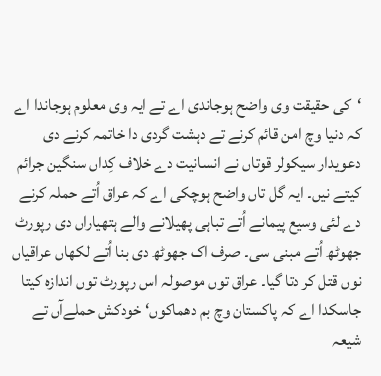‘کی حقیقت وی واضح ہوجاندی اے تے ایہ وی معلوم ہوجاندا اے کہ دنیا وچ امن قائم کرنے تے دہشت گردی دا خاتمہ کرنے دی دعویدار سیکولر قوتاں نے انسانیت دے خلاف کِداں سنگین جرائم کیتے نيں۔ ایہ گل تاں واضح ہوچکی اے کہ عراق اُتے حملہ کرنے دے لئی وسیع پیمانے اُتے تباہی پھیلانے والے ہتھیاراں دی رپورٹ جھوٹھ اُتے مبنی سی۔ صرف اک جھوٹھ دی بنا اُتے لکھاں عراقیاں نوں قتل کر دتا گیا۔ عراق توں موصولہ اس رپورٹ توں اندازہ کيتا جاسکدا اے کہ پاکستان وچ بم دھماکوں‘ خودکش حملےآں تے شیعہ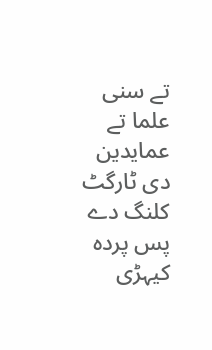تے سنی علما تے عمایدین دی ٹارگٹ کلنگ دے پس پردہ کیہڑی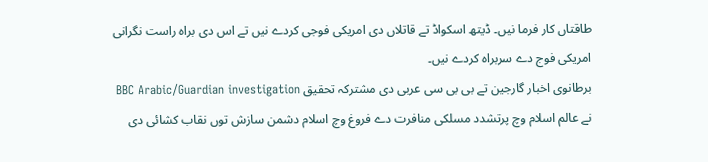طاقتاں کار فرما نيں۔ ڈیتھ اسکواڈ تے قاتلاں دی امریکی فوجی کردے نيں تے اس دی براہ راست نگرانی امریکی فوج دے سربراہ کردے نيں۔
برطانوی اخبار گارجین تے بی بی سی عربی دی مشترکہ تحقیق BBC Arabic/Guardian investigation نے عالم اسلام وچ پرتشدد مسلکی منافرت دے فروغ وچ اسلام دشمن سازش توں نقاب کشائی دی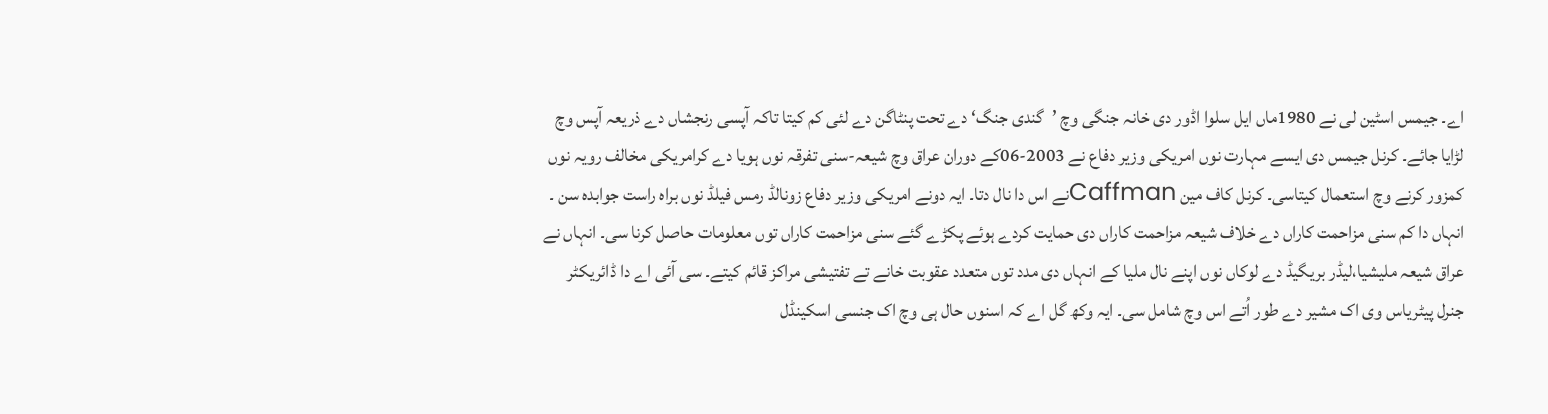اے۔ جیمس اسٹین لی نے 1980ماں ایل سلوا اڈور دی خانہ جنگی وچ ’گندی جنگ‘ دے تحت پنٹاگن دے لئی کم کيتا تاکہ آپسی رنجشاں دے ذریعہ آپس وچ لڑایا جائے۔ کرنل جیمس دی ايسے مہارت نوں امریکی وزیر دفاع نے 2003-06کے دوران عراق وچ شیعہ-سنی تفرقہ نوں ہويا دے کرامریکی مخالف رویہ نوں کمزور کرنے وچ استعمال کيتاسی۔ کرنل کاف مین Caffmanنے اس دا نال دتا۔ ایہ دونے امریکی وزیر دفاع زونالڈ رمس فیلڈ نوں براہ راست جوابدہ سن ۔ انہاں دا کم سنی مزاحمت کاراں دے خلاف شیعہ مزاحمت کاراں دی حمایت کردے ہوئے پکڑے گئے سنی مزاحمت کاراں توں معلومات حاصل کرنا سی۔ انہاں نے عراق شیعہ ملیشیا،لیڈر بریگیڈ دے لوکاں نوں اپنے نال ملیا کے انہاں دی مدد توں متعدد عقوبت خانے تے تفتیشی مراکز قائم کیتے۔ سی آئی اے دا ڈائریکٹر جنرل پیٹریاس وی اک مشیر دے طور اُتے اس وچ شامل سی۔ ایہ وکھ گل اے کہ اسنوں حال ہی وچ اک جنسی اسکینڈل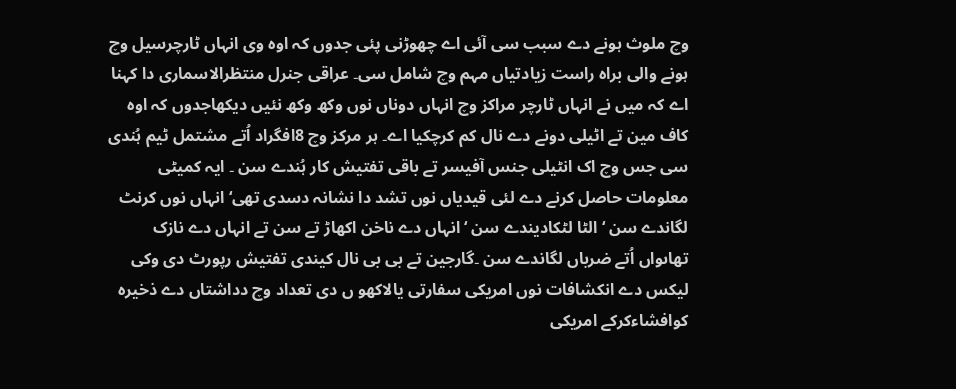وچ ملوث ہونے دے سبب سی آئی اے چھوڑنی پئی جدوں کہ اوہ وی انہاں ٹارچرسیل وچ ہونے والی براہ راست زیادتیاں مہم وچ شامل سی۔ عراقی جنرل منتظرالاسماری دا کہنا اے کہ ميں نے انہاں ٹارچر مراکز وچ انہاں دوناں نوں وکھ وکھ نئيں دیکھاجدوں کہ اوہ کاف مین تے اٹیلی دونے دے نال کم کرچکيا اے۔ ہر مرکز وچ 8افگراد اُتے مشتمل ٹیم ہُندی سی جس وچ اک انٹیلی جنس آفیسر تے باقی تفتیش کار ہُندے سن ۔ ایہ کمیٹی معلومات حاصل کرنے دے لئی قیدیاں نوں تشد دا نشانہ دسدی تھی‘انہاں نوں کرنٹ لگاندے سن ‘ الٹا لٹکادیندے سن ‘ انہاں دے ناخن اکھاڑ تے سن تے انہاں دے نازک تھاںواں اُتے ضرباں لگاندے سن ۔گارجین تے بی بی نال کیندی تفتیش رپورٹ دی وکی لیکس دے انکشافات نوں امریکی سفارتی یالاکھو ں دی تعداد وچ دداشتاں دے ذخیرہ کوافشاءکرکے امریکی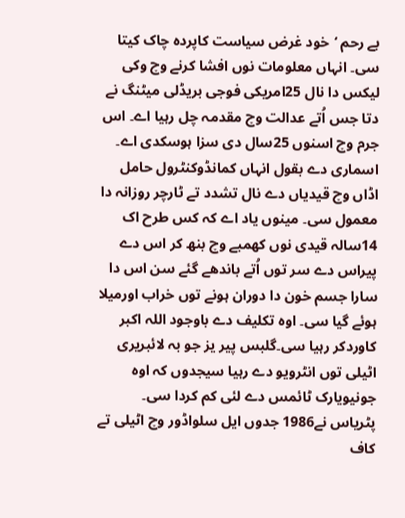بے رحم ‘خود غرض سیاست کاپردہ چاک کيتا سی۔ انہاں معلومات نوں افشا کرنے وچ وکی لیکس دا نال 25امریکی فوجی بریڈلی میٹنگ نے دتا جس اُتے عدالت وچ مقدمہ چل رہیا اے۔ اس جرم وچ اسنوں 25سال دی سزا ہوسکدی اے۔ اسماری دے بقول انہاں کمانڈوکنٹرول حامل اڈاں وچ قیدیاں دے نال تشدد تے ٹارچر روزانہ دا معمول سی۔ مینوں یاد اے کہ کس طرح اک 14سالہ قیدی نوں کھمبے وچ بنھ کر اس دے پیراس دے سر توں اُتے باندھے گئے سن اس دا سارا جسم خون دا دوران ہونے توں خراب اورمیلا ہوئے گیا سی۔ اوہ تکلیف دے باوجود اللہ اکبر کاوردکر رہیا سی۔گلبس پیر یز جو بہ لائبریری اٹیلی توں انٹرویو دے رہیا سیجدوں کہ اوہ جونیویارک ٹائمس دے لئی کم کردا سی۔ پٹریاس نے1986 جدوں ایل سلواڈور وچ اٹیلی تے کاف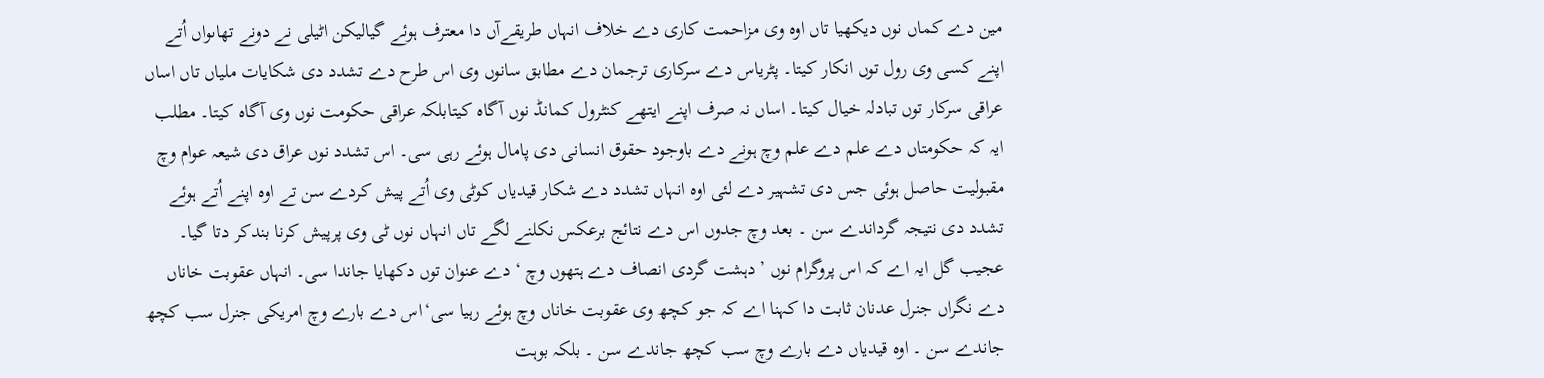مین دے کماں نوں دیکھیا تاں اوہ وی مزاحمت کاری دے خلاف انہاں طریقےآں دا معترف ہوئے گیالیکن اٹیلی نے دونے تھاںواں اُتے اپنے کسی وی رول توں انکار کيتا۔ پٹریاس دے سرکاری ترجمان دے مطابق سانوں وی اس طرح دے تشدد دی شکایات ملیاں تاں اساں عراقی سرکار توں تبادلہ خیال کيتا۔ اساں نہ صرف اپنے ایتھے کنٹرول کمانڈ نوں آگاہ کيتابلکہ عراقی حکومت نوں وی آگاہ کيتا۔ مطلب ایہ کہ حکومتاں دے علم دے علم وچ ہونے دے باوجود حقوق انسانی دی پامال ہوئے رہی سی۔ اس تشدد نوں عراق دی شیعہ عوام وچ مقبولیت حاصل ہوئی جس دی تشہیر دے لئی اوہ انہاں تشدد دے شکار قیدیاں کوٹی وی اُتے پیش کردے سن تے اوہ اپنے اُتے ہوئے تشدد دی نتیجہ گرداندے سن ۔ بعد وچ جدوں اس دے نتائج برعکس نکلنے لگے تاں انہاں نوں ٹی وی پرپیش کرنا بندکر دتا گیا۔ عجیب گل ایہ اے کہ اس پروگرام نوں ’دہشت گردی انصاف دے ہتھوں وچ ‘ دے عنوان توں دکھایا جاندا سی۔ انہاں عقوبت خاناں دے نگراں جنرل عدنان ثابت دا کہنا اے کہ جو کچھ وی عقوبت خاناں وچ ہوئے رہیا سی‘اس دے بارے وچ امریکی جنرل سب کچھ جاندے سن ۔ اوہ قیدیاں دے بارے وچ سب کچھ جاندے سن ۔ بلکہ بوہت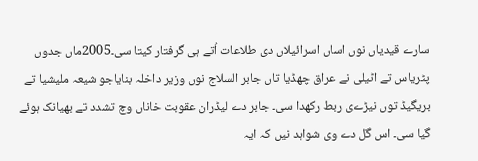سارے قیدیاں نوں اساں اسرائیلاں دی طلاعات اُتے ہی گرفتار کيتا سی۔2005ماں جدوں پٹریاس تے اٹیلی نے عراق چھڈیا تاں جابر السلاج نوں وزیر داخلہ بنایاجو شیعہ ملیشیا تے بریگیڈ توں نیڑےی ربط رکھدا سی۔ جابر دے لیڈران عقوبت خاناں وچ تشدد تے بھیانک ہوئے گیا سی۔ اس گل دے وی شواہد نيں کہ ایہ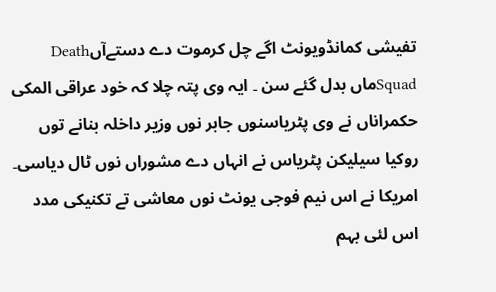تفیشی کمانڈویونٹ اگے چل کرموت دے دستےآںDeath Squadماں بدل گئے سن ۔ ایہ وی پتہ چلا کہ خود عراقی المکی حکمراناں نے وی پٹریاسنوں جابر نوں وزیر داخلہ بنانے توں روکیا سیلیکن پٹریاس نے انہاں دے مشوراں نوں ٹال دیاسی۔ امریکا نے اس نیم فوجی یونٹ نوں معاشی تے تکنیکی مدد اس لئی بہم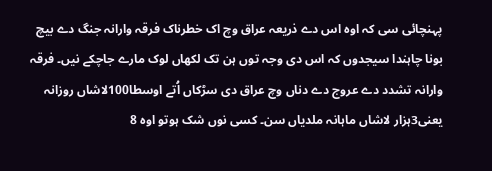پہنچائی سی کہ اوہ اس دے ذریعہ عراق وچ اک خطرناک فرقہ وارانہ جنگ دے بیچ بونا چاہندا سیجدوں کہ اس دی وجہ توں ہن تک لکھاں لوک مارے جاچکے نيں۔ فرقہ وارانہ تشدد دے عروج دے دناں وچ عراق دی سڑکاں اُتے اوسطا100لاشاں روزانہ یعنی3ہزار لاشاں ماہانہ ملدیاں سن۔ کسی نوں شک ہوتو اوہ 8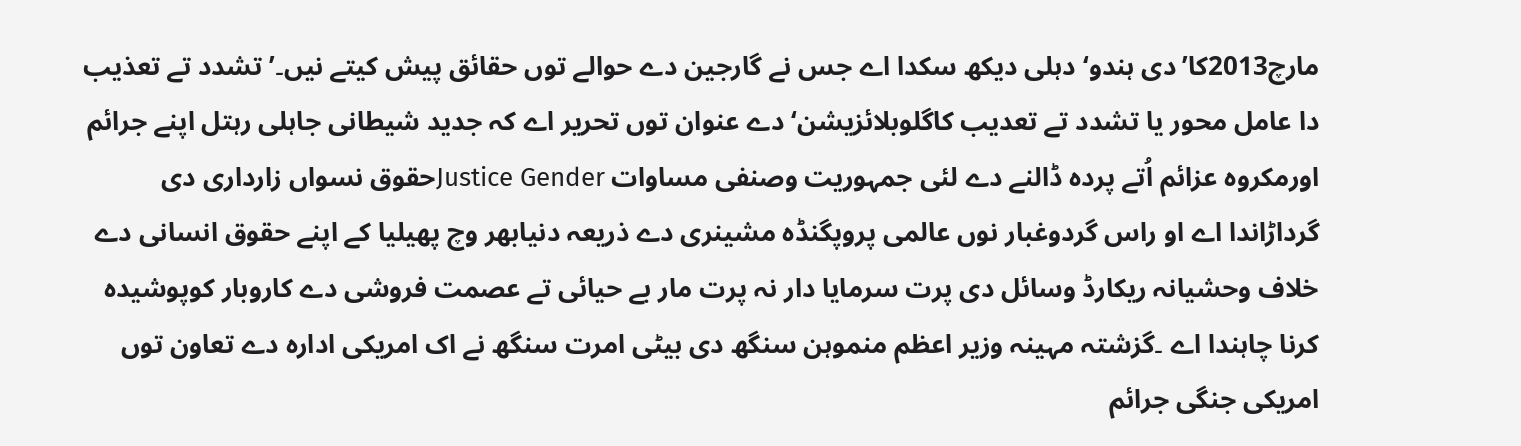مارچ2013کا’دی ہندو‘دہلی دیکھ سکدا اے جس نے گارجین دے حوالے توں حقائق پیش کیتے نيں۔’تشدد تے تعذیب دا عامل محور یا تشدد تے تعدیب کاگلوبلائزیشن‘ دے عنوان توں تحریر اے کہ جدید شیطانی جاہلی رہتل اپنے جرائم اورمکروہ عزائم اُتے پردہ ڈالنے دے لئی جمہوریت وصنفی مساوات Justice Genderحقوق نسواں زارداری دی گرداڑاندا اے او راس گردوغبار نوں عالمی پروپگنڈہ مشینری دے ذریعہ دنیابھر وچ پھیلیا کے اپنے حقوق انسانی دے خلاف وحشیانہ ریکارڈ وسائل دی پرت سرمایا دار نہ پرت مار بے حیائی تے عصمت فروشی دے کاروبار کوپوشیدہ کرنا چاہندا اے ۔گزشتہ مہینہ وزیر اعظم منموہن سنگھ دی بیٹی امرت سنگھ نے اک امریکی ادارہ دے تعاون توں امریکی جنگی جرائم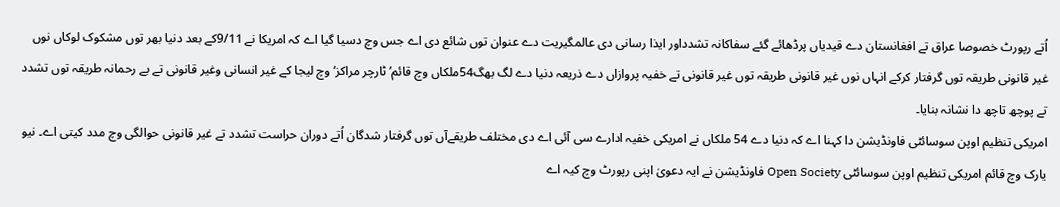اُتے رپورٹ خصوصا عراق تے افغانستان دے قیدیاں پرڈھائے گئے سفاکانہ تشدداور ایذا رسانی دی عالمگیریت دے عنوان توں شائع دی اے جس وچ دسیا گیا اے کہ امریکا نے 9/11کے بعد دنیا بھر توں مشکوک لوکاں نوں غیر قانونی طریقہ توں گرفتار کرکے انہاں نوں غیر قانونی طریقہ توں غیر قانونی تے خفیہ پروازاں دے ذریعہ دنیا دے لگ بھگ54ملکاں وچ قائم’ ٹارچر مراکز‘ وچ لیجا کے غیر انسانی وغیر قانونی تے بے رحمانہ طریقہ توں تشدد تے پوچھ تاچھ دا نشانہ بنایا۔
امریکی تنظیم اوپن سوسائٹی فاونڈیشن دا کہنا اے کہ دنیا دے 54 ملکاں نے امریکی خفیہ ادارے سی آئی اے دی مختلف طریقےآں توں گرفتار شدگان اُتے دوران حراست تشدد تے غیر قانونی حوالگی وچ مدد کيتی اے۔ نیو یارک وچ قائم امریکی تنظیم اوپن سوسائٹی Open Society فاونڈیشن نے ایہ دعویٰ اپنی رپورٹ وچ کیہ اے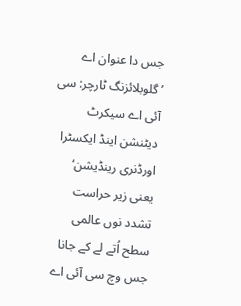جس دا عنوان اے ’گلوبلائزنگ ٹارچر: سی آئی اے سیکرٹ دیٹنشن اینڈ ایکسٹرا اورڈنری رینڈیشن‘ یعنی زیر حراست تشدد نوں عالمی سطح اُتے لے کے جانا جس وچ سی آئی اے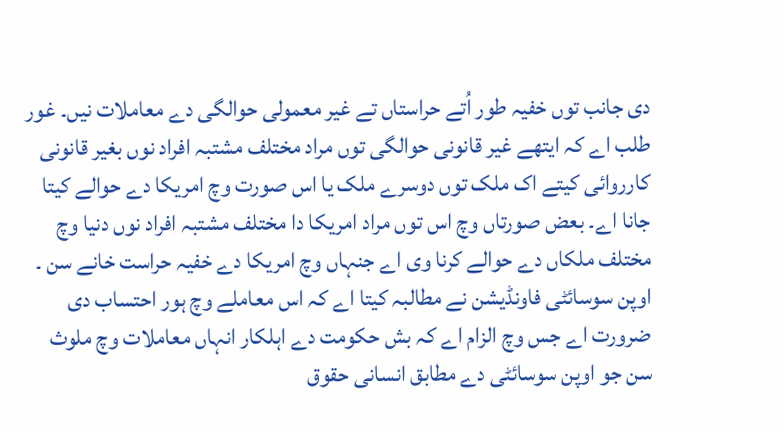دی جانب توں خفیہ طور اُتے حراستاں تے غیر معمولی حوالگی دے معاملات نيں۔ غور طلب اے کہ ایتھے غیر قانونی حوالگی توں مراد مختلف مشتبہ افراد نوں بغیر قانونی کارروائی کیتے اک ملک توں دوسرے ملک یا اس صورت وچ امریکا دے حوالے کيتا جانا اے۔ بعض صورتاں وچ اس توں مراد امریکا دا مختلف مشتبہ افراد نوں دنیا وچ مختلف ملکاں دے حوالے کرنا وی اے جنہاں وچ امریکا دے خفیہ حراست خانے سن ۔ اوپن سوسائٹی فاونڈیشن نے مطالبہ کيتا اے کہ اس معاملے وچ ہور احتساب دی ضرورت اے جس وچ الزام اے کہ بش حکومت دے اہلکار انہاں معاملات وچ ملوث سن جو اوپن سوسائٹی دے مطابق انسانی حقوق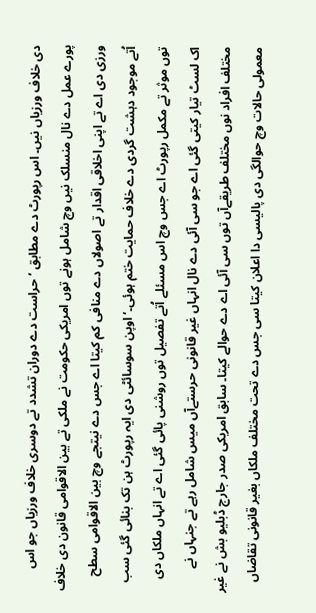دی خلاف ورزیاں نيں۔ اس رپورٹ دے مطابق ’حراست دے دوران تشدد تے دوسری خلاف ورزیاں جو اس پورے عمل دے نال منسلک نيں وچ شامل ہونے توں امریکی حکومت نے ملکی تے بین الاقوامی قانون دی خلاف ورزی دی اے تے اپنی اخلاقی اقدار تے اصولاں دے منافی کم کيتا اے جس دے نیتجے وچ بین الاقوامی سطح اُتے موجود دہشت گردی دے خلاف حمایت ختم ہوئی۔‘ اوپن سوسائٹی دی ایہ رپورٹ ہن تک بنائی گئی سب توں موثر تے مکمل رپورٹ اے جس وچ اس مسئلے اُتے تفصیل توں روشنی پائی گئی اے تے انہاں ملکاں دی اک لسٹ تیار کيتی گئی اے جو سی آئی دے نال انہاں غیر قانونی حرستےآں میس شامل رہے تے جنہاں نے مختلف افراد نوں مختلف طریقےآں توں سی آئی اے دے حوالے کيتا۔ سابق امریکی صدر جارج ڈبلیو بش نے غیر معمولی حالات وچ حوالگی دی پالیسی دا اعلان کيتا سی جس دے تحت مختلف ملکاں بغیر قانونی تقاضاں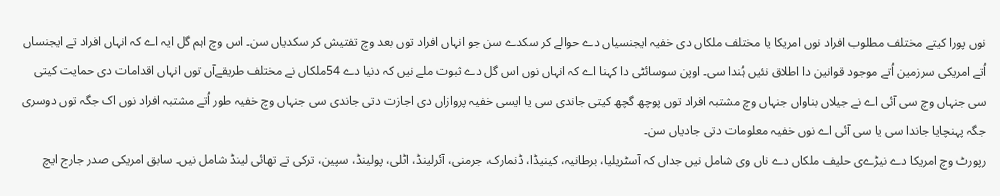نوں پورا کیتے مختلف مطلوب افراد نوں امریکا یا مختلف ملکاں دی خفیہ ایجنسیاں دے حوالے کر سکدے سن جو انہاں افراد توں بعد وچ تفتیش کر سکدیاں سن۔ اس وچ اہم گل ایہ اے کہ انہاں افراد تے ایجنساں اُتے امریکی سرزمین اُتے موجود قوانین دا اطلاق نئيں ہُندا سی۔ اوپن سوسائٹی دا کہنا اے کہ انہاں نوں اس گل دے ثبوت ملے نيں کہ دنیا دے 54ملکاں نے مختلف طریقےآں توں انہاں اقدامات دی حمایت کيتی سی جنہاں وچ سی آئی اے نے جیلاں بناواں جنہاں وچ مشتبہ افراد توں پوچھ گچھ کيتی جاندی سی یا ایسی خفیہ پروازاں دی اجازت دتی جاندی سی جنہاں وچ خفیہ طور اُتے مشتبہ افراد نوں اک جگہ توں دوسری جگہ پہنچایا جاندا سی یا سی آئی اے نوں خفیہ معلومات دتی جادیاں سن۔
رپورٹ وچ امریکا دے نیڑےی حلیف ملکاں دے ناں وی شامل نيں جداں کہ آسٹریلیا، برطانیہ، کینیڈا، ڈنمارک، جرمنی، آئرلینڈ، اٹلی، پولینڈ، سپین، ترکی تے تھائی لینڈ شامل نيں۔ سابق امریکی صدر جارج ایچ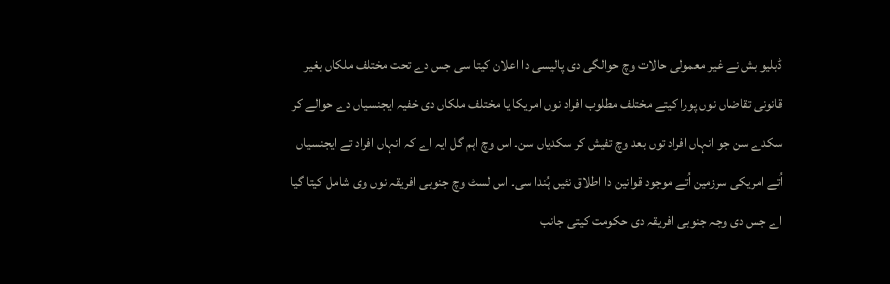ڈبلیو بش نے غیر معمولی حالات وچ حوالگی دی پالیسی دا اعلان کيتا سی جس دے تحت مختلف ملکاں بغیر قانونی تقاضاں نوں پورا کیتے مختلف مطلوب افراد نوں امریکا یا مختلف ملکاں دی خفیہ ایجنسیاں دے حوالے کر سکدے سن جو انہاں افراد توں بعد وچ تفیش کر سکدیاں سن۔ اس وچ اہم گل ایہ اے کہ انہاں افراد تے ایجنسیاں اُتے امریکی سرزمین اُتے موجود قوانین دا اطلاق نئيں ہُندا سی۔ اس لسٹ وچ جنوبی افریقہ نوں وی شامل کيتا گیا اے جس دی وجہ جنوبی افریقہ دی حکومت کیتی جانب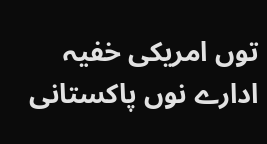توں امریکی خفیہ ادارے نوں پاکستانی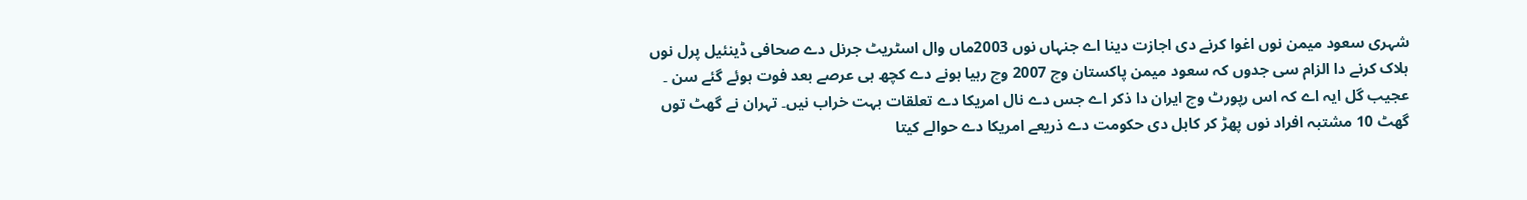شہری سعود میمن نوں اغوا کرنے دی اجازت دینا اے جنہاں نوں 2003ماں وال اسٹریٹ جرنل دے صحافی ڈینئیل پرل نوں ہلاک کرنے دا الزام سی جدوں کہ سعود میمن پاکستان وچ 2007 وچ رہیا ہونے دے کچھ ہی عرصے بعد فوت ہوئے گئے سن ۔ عجیب گل ایہ اے کہ اس رپورٹ وچ ایران دا ذکر اے جس دے نال امریکا دے تعلقات بہت خراب نيں۔ تہران نے گھٹ توں گھٹ 10 مشتبہ افراد نوں پھڑ کر کابل دی حکومت دے ذریعے امریکا دے حوالے کيتا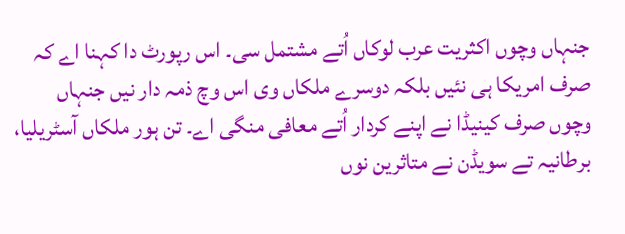جنہاں وچوں اکثریت عرب لوکاں اُتے مشتمل سی۔ اس رپورٹ دا کہنا اے کہ صرف امریکا ہی نئيں بلکہ دوسرے ملکاں وی اس وچ ذمہ دار نيں جنہاں وچوں صرف کینیڈا نے اپنے کردار اُتے معافی منگی اے۔ تن ہور ملکاں آسٹریلیا، برطانیہ تے سویڈن نے متاثرین نوں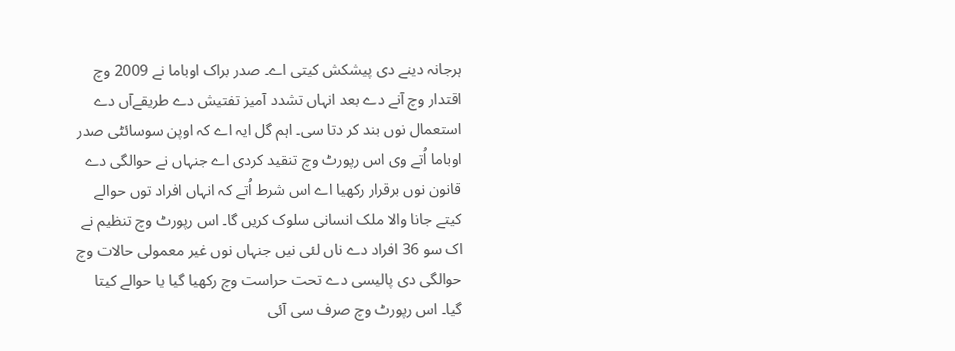ہرجانہ دینے دی پیشکش کیتی اے۔ صدر براک اوباما نے 2009 وچ اقتدار وچ آنے دے بعد انہاں تشدد آمیز تفتیش دے طریقےآں دے استعمال نوں بند کر دتا سی۔ اہم گل ایہ اے کہ اوپن سوسائٹی صدر اوباما اُتے وی اس رپورٹ وچ تنقید کردی اے جنہاں نے حوالگی دے قانون نوں برقرار رکھیا اے اس شرط اُتے کہ انہاں افراد توں حوالے کیتے جانا والا ملک انسانی سلوک کريں گا۔ اس رپورٹ وچ تنظیم نے اک سو 36 افراد دے ناں لئی نيں جنہاں نوں غیر معمولی حالات وچ حوالگی دی پالیسی دے تحت حراست وچ رکھیا گیا یا حوالے کيتا گیا۔ اس رپورٹ وچ صرف سی آئی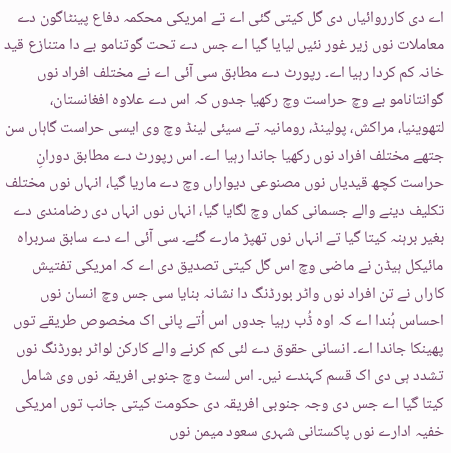اے دی کارروائیاں دی گل کيتی گئی اے تے امریکی محکمہ دفاع پینٹاگون دے معاملات نوں زیر غور نئيں لیایا گیا اے جس دے تحت گوتنامو بے دا متنازع قید خانہ کم کردا رہیا اے۔ رپورٹ دے مطابق سی آئی اے نے مختلف افراد نوں گوانتانامو بے وچ حراست وچ رکھیا جدوں کہ اس دے علاوہ افغانستان، لتھوینیا، مراکش، پولینڈ، رومانیہ تے سیئی لینڈ وچ وی ایسی حراست گاہاں سن جتھے مختلف افراد نوں رکھیا جاندا رہیا اے۔ اس رپورٹ دے مطابق دورانِ حراست کچھ قیدیاں نوں مصنوعی دیواراں وچ دے ماریا گیا، انہاں نوں مختلف تکلیف دینے والے جسمانی کماں وچ لگایا گیا، انہاں نوں انہاں دی رضامندی دے بغیر برہنہ کيتا گیا تے انہاں نوں تھپڑ مارے گئے۔ سی آئی اے دے سابق سربراہ مائیکل ہیڈن نے ماضی وچ اس گل کيتی تصدیق دی اے کہ امریکی تفتیش کاراں نے تن افراد نوں واٹر بورڈنگ دا نشانہ بنایا سی جس وچ انسان نوں احساس ہُندا اے کہ اوہ ڈُب رہیا جدوں اس اُتے پانی اک مخصوص طریقے توں پھینکا جاندا اے۔ انسانی حقوق دے لئی کم کرنے والے کارکن لواٹر بورڈنگ نوں تشدد ہی دی اک قسم کہندے نيں۔ اس لسٹ وچ جنوبی افریقہ نوں وی شامل کيتا گیا اے جس دی وجہ جنوبی افریقہ دی حکومت کیتی جانب توں امریکی خفیہ ادارے نوں پاکستانی شہری سعود میمن نوں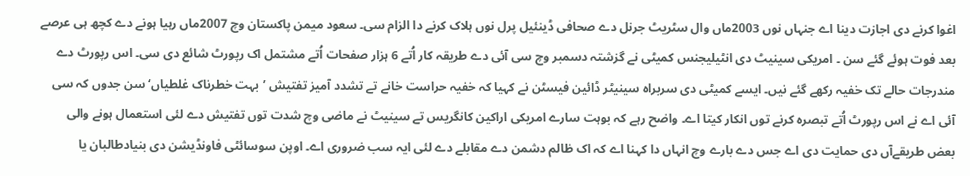اغوا کرنے دی اجازت دینا اے جنہاں نوں 2003ماں وال سٹریٹ جرنل دے صحافی ڈینئیل پرل نوں ہلاک کرنے دا الزام سی۔ سعود میمن پاکستان وچ 2007ماں رہیا ہونے دے کچھ ہی عرصے بعد فوت ہوئے گئے سن ۔ امریکی سینیٹ دی انٹیلیجنس کمیٹی نے گزشتہ دسمبر وچ سی آئی دے طریقہ کار اُتے 6 ہزار صفحات اُتے مشتمل اک رپورٹ شائع دی سی۔ اس رپورٹ دے مندرجات حالے تک خفیہ رکھے گئے نيں۔ ايسے کمیٹی دی سربراہ سینیٹر ڈائین فیسٹن نے کہیا کہ خفیہ حراست خانے تے تشدد آمیز تفتیش ’بہت خطرناک غلطیاں‘ سن جدوں کہ سی آئی اے نے اس رپورٹ اُتے تبصرہ کرنے توں انکار کيتا اے۔ واضح رہے کہ بوہت سارے امریکی اراکین کانگریس تے سینیٹ نے ماضی وچ شدت توں تفتیش دے لئی استعمال ہونے والی بعض طریقےآں دی حمایت دی اے جس دے بارے وچ انہاں دا کہنا اے کہ اک ظالم دشمن دے مقابلے دے لئی ایہ سب ضروری اے۔ اوپن سوسائٹی فاونڈیشن دی بنیادطالبان یا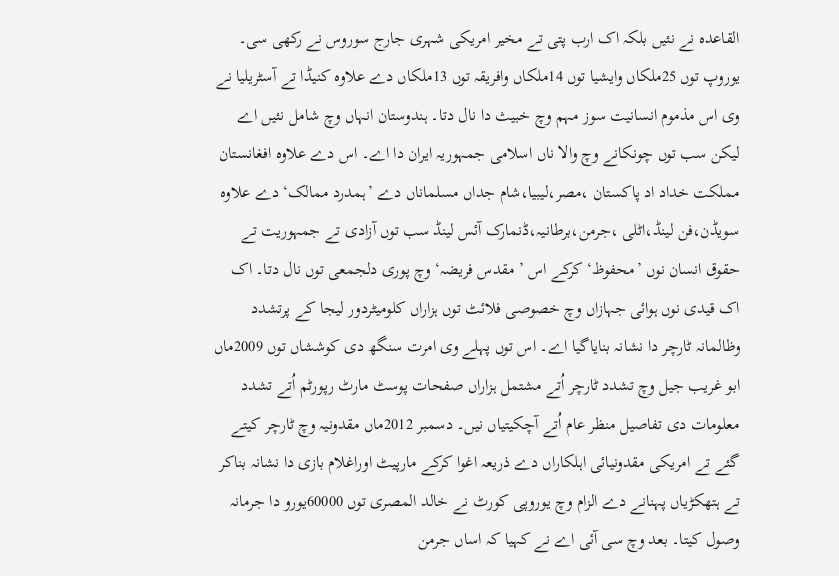القاعدہ نے نئيں بلکہ اک ارب پتی تے مخیر امریکی شہری جارج سوروس نے رکھی سی۔
یوروپ توں 25ملکاں وایشیا توں 14ملکاں وافریقہ توں 13ملکاں دے علاوہ کنیڈا تے آسٹریلیا نے وی اس مذموم انسانیت سوز مہم وچ خبیث دا نال دتا۔ ہندوستان انہاں وچ شامل نئيں اے لیکن سب توں چونکانے وچ والا ناں اسلامی جمہوریہ ایران دا اے۔ اس دے علاوہ افغانستان مملکت خداد اد پاکستان ،مصر،لیبیا،شام جداں مسلماناں دے ’ہمدرد ممالک‘ دے علاوہ سویڈن،فن لینڈ،اٹلی ،جرمن،برطانیہ،ڈنمارک آئس لینڈ سب توں آزادی تے جمہوریت تے حقوق انسان نوں ’محفوظ‘ کرکے اس ’ مقدس فریضہ‘ وچ پوری دلجمعی توں نال دتا۔ اک اک قیدی نوں ہوائی جہازاں وچ خصوصی فلائٹ توں ہزاراں کلومیٹردور لیجا کے پرتشدد وظالمانہ ٹارچر دا نشانہ بنایاگیا اے۔ اس توں پہلے وی امرت سنگھ دی کوششاں توں 2009ماں ابو غریب جیل وچ تشدد ٹارچر اُتے مشتمل ہزاراں صفحات پوسٹ مارٹ رپورٹم اُتے تشدد معلومات دی تفاصیل منظر عام اُتے آچکيتیاں نيں۔ دسمبر 2012ماں مقدونیہ وچ ٹارچر کیتے گئے تے امریکی مقدونیائی اہلکاراں دے ذریعہ اغوا کرکے مارپیٹ اوراغلام بازی دا نشانہ بناکر تے ہتھکڑیاں پہنانے دے الزام وچ یوروپی کورٹ نے خالد المصری توں 60000یورو دا جرمانہ وصول کيتا۔ بعد وچ سی آئی اے نے کہیا کہ اساں جرمن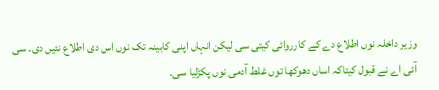وزیر داخلہ نوں اطلاع دے کے کارروائی کيتی سی لیکن انہاں اپنی کابینہ تک نوں اس دی اطلاع نئيں دی۔ سی آئی اے نے قبول کيتاکہ اساں دھوکھا توں غلط آدمی نوں پکڑلیا سی۔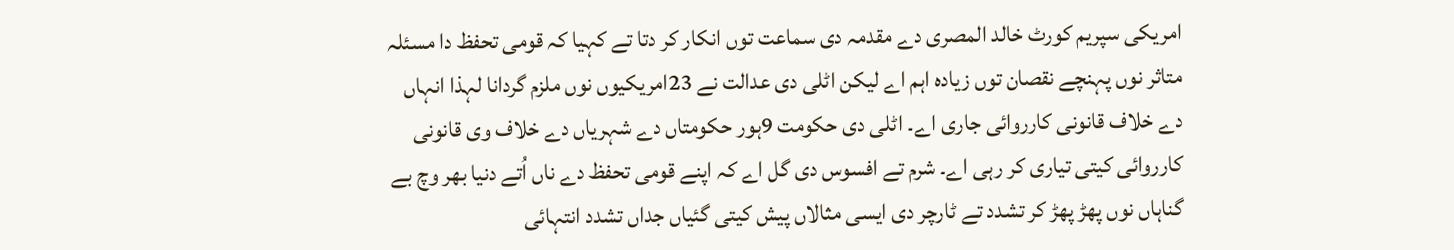امریکی سپریم کورٹ خالد المصری دے مقدمہ دی سماعت توں انکار کر دتا تے کہیا کہ قومی تحفظ دا مسئلہ متاثر نوں پہنچے نقصان توں زیادہ اہم اے لیکن اٹلی دی عدالت نے 23امریکیوں نوں ملزم گردانا لہذا انہاں دے خلاف قانونی کارروائی جاری اے۔ اٹلی دی حکومت 9ہور حکومتاں دے شہریاں دے خلاف وی قانونی کارروائی کيتی تیاری کر رہی اے۔ شرم تے افسوس دی گل اے کہ اپنے قومی تحفظ دے ناں اُتے دنیا بھر وچ بے گناہاں نوں پھڑ پھڑ کر تشدد تے ٹارچر دی ایسی مثالاں پیش کيتی گئياں جداں تشدد انتہائی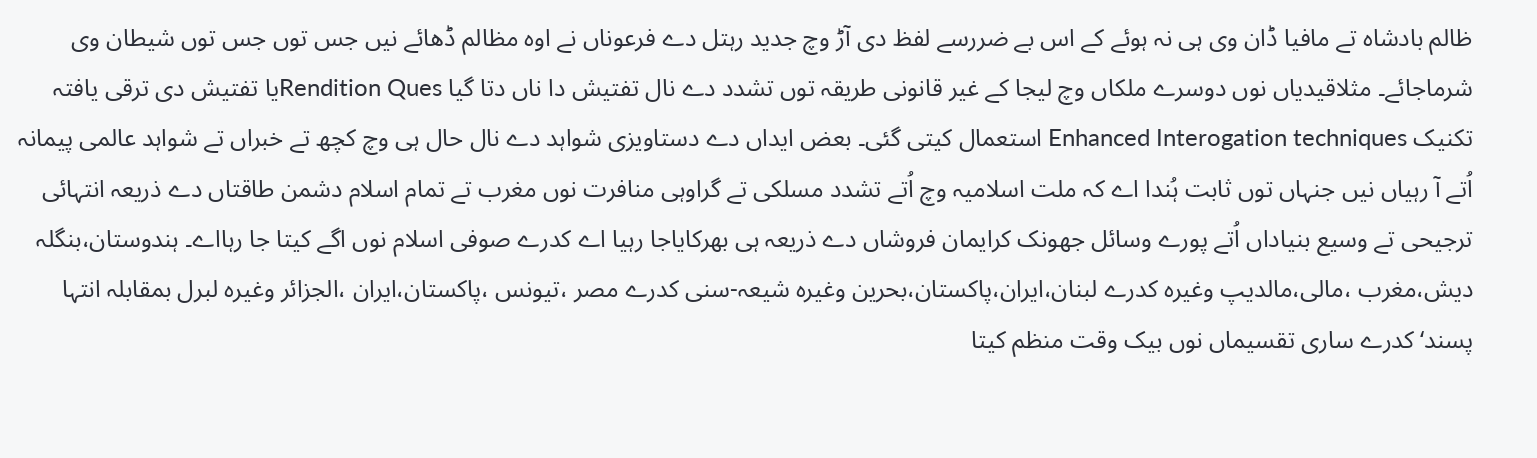ظالم بادشاہ تے مافیا ڈان وی ہی نہ ہوئے کے اس بے ضررسے لفظ دی آڑ وچ جدید رہتل دے فرعوناں نے اوہ مظالم ڈھائے نيں جس توں جس توں شیطان وی شرماجائے۔ مثلاقیدیاں نوں دوسرے ملکاں وچ لیجا کے غیر قانونی طریقہ توں تشدد دے نال تفتیش دا ناں دتا گیا Rendition Quesیا تفتیش دی ترقی یافتہ تکنیک Enhanced Interogation techniques استعمال کیتی گئی۔ بعض ایداں دے دستاویزی شواہد دے نال حال ہی وچ کچھ تے خبراں تے شواہد عالمی پیمانہ اُتے آ رہیاں نيں جنہاں توں ثابت ہُندا اے کہ ملت اسلامیہ وچ اُتے تشدد مسلکی تے گراوہی منافرت نوں مغرب تے تمام اسلام دشمن طاقتاں دے ذریعہ انتہائی ترجیحی تے وسیع بنیاداں اُتے پورے وسائل جھونک کرایمان فروشاں دے ذریعہ ہی بھرکایاجا رہیا اے کدرے صوفی اسلام نوں اگے کيتا جا رہااے۔ ہندوستان،بنگلہ دیش،مغرب ،مالی،مالدیپ وغیرہ کدرے لبنان،ایران،پاکستان،بحرین وغیرہ شیعہ-سنی کدرے مصر ،تیونس ،پاکستان،ایران ،الجزائر وغیرہ لبرل بمقابلہ انتہا پسند‘کدرے ساری تقسیماں نوں بیک وقت منظم کيتا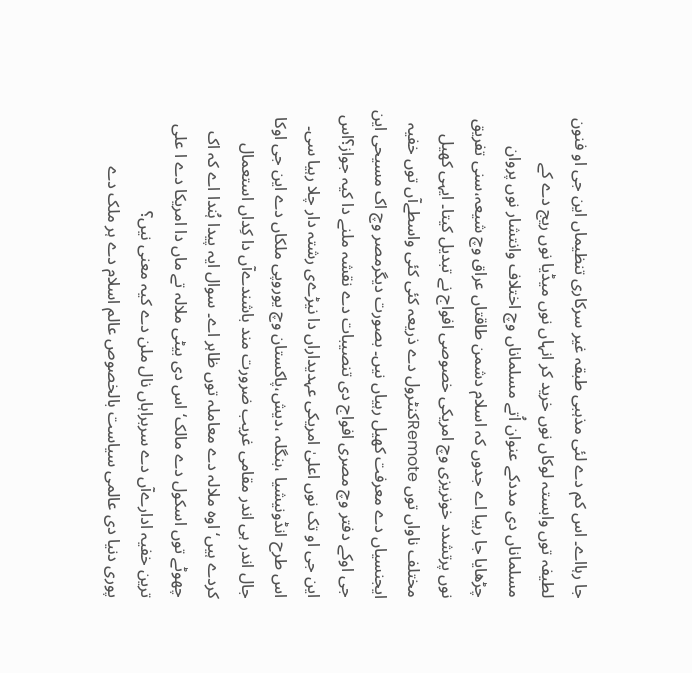جا رہااے۔ اس کم دے لئی مذہبی طبقہ غیر سرکاری تنظیماں این جی او فنون لطیفہ توں وابستہ لوکاں نوں خرید کر انہاں نوں میڈیا نوں ریج دے کے مسلماناں دی مددکے عنوان اُتے مسلماناں وچ اختلاف وانتشار نوں پروان چڑھایا جا رہیا اے جدوں کہ اسلام دشمن طاقتاں عراق وچ شیعہ،سنی تفریق نوں پرتشدد خونریزی وچ امریکی خصوصی افواج نے تبدیل کيتا۔ ایہی کھیل مختلف ناواں توں Remoteکنٹرول دے ذریعہ کئی کئی واسطےآں توں خفیہ ایجنسیاں دے معرفت کھیل رہیاں نيں۔ بصورت دیگرمصر وچ اک مسیحی این جی اوکے دفتر وچ مصری افواج دی تنصیبات دے نقشہ ملنے دا کیہ جواز؟اس این جی او تک نوں اعلیٰ امریکی عہدیداراں دا نیڑےی رشتہ دار چلا رہیا سی۔ اس طرح انڈونیشیا ،بنگلہ ،دیش،پاکستان وچ یوروپی ملکاں دے این جی اوکا جال اندر ہی اندر مقامی غریب ضرورت مند باشندےآں دا کِداں استعمال کردے ہیں‘ اوہ ملالہ دے معاملہ توں ظاہر اے۔ سوال ایہ پیدا ہُندا اے کہ اک چھوٹے توں اسکول دے مالک‘ اس دی بیٹی ملالہ تے ماں دا امریکا دے ا علی ترین خفیہ ادارےآں دے سربراہاں نال ملن دے کیہ معنی نيں؟
پوری دنیا دی عالمی سیاست بالخصوص عالم اسلام دے ہر ملک دے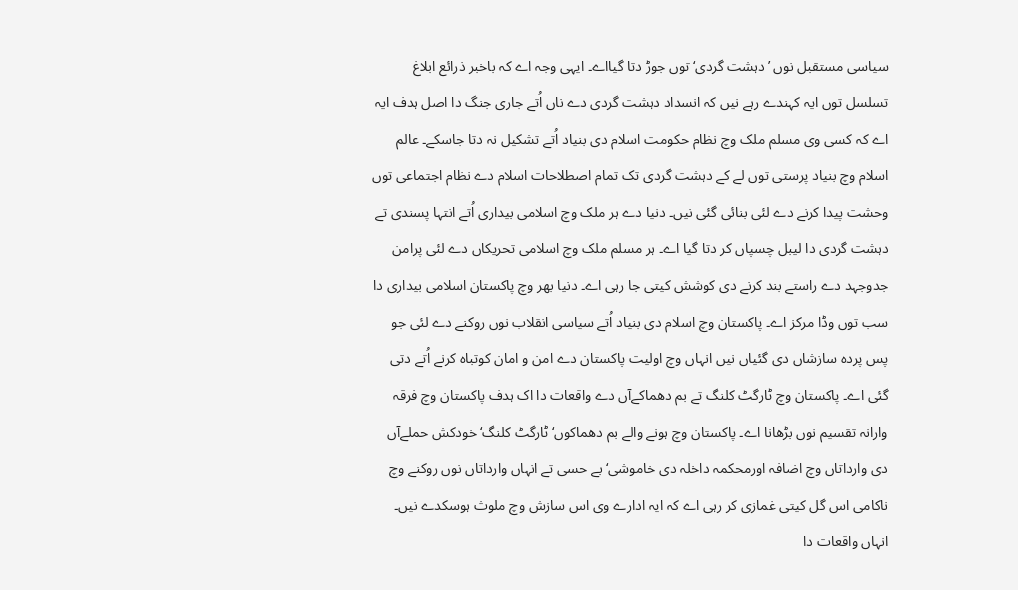سیاسی مستقبل نوں ’دہشت گردی‘ توں جوڑ دتا گیااے۔ ایہی وجہ اے کہ باخبر ذرائع ابلاغ تسلسل توں ایہ کہندے رہے نيں کہ انسداد دہشت گردی دے ناں اُتے جاری جنگ دا اصل ہدف ایہ اے کہ کسی وی مسلم ملک وچ نظام حکومت اسلام دی بنیاد اُتے تشکیل نہ دتا جاسکے۔ عالم اسلام وچ بنیاد پرستی توں لے کے دہشت گردی تک تمام اصطلاحات اسلام دے نظام اجتماعی توں وحشت پیدا کرنے دے لئی بنائی گئی نيں۔ دنیا دے ہر ملک وچ اسلامی بیداری اُتے انتہا پسندی تے دہشت گردی دا لیبل چسپاں کر دتا گیا اے۔ ہر مسلم ملک وچ اسلامی تحریکاں دے لئی پرامن جدوجہد دے راستے بند کرنے دی کوشش کيتی جا رہی اے۔ دنیا بھر وچ پاکستان اسلامی بیداری دا سب توں وڈا مرکز اے۔ پاکستان وچ اسلام دی بنیاد اُتے سیاسی انقلاب نوں روکنے دے لئی جو پس پردہ سازشاں دی گئیاں نيں انہاں وچ اولیت پاکستان دے امن و امان کوتباہ کرنے اُتے دتی گئی اے۔ پاکستان وچ ٹارگٹ کلنگ تے بم دھماکےآں دے واقعات دا اک ہدف پاکستان وچ فرقہ وارانہ تقسیم نوں بڑھانا اے۔ پاکستان وچ ہونے والے بم دھماکوں‘ ٹارگٹ کلنگ‘ خودکش حملےآں دی وارداتاں وچ اضافہ اورمحکمہ داخلہ دی خاموشی‘ بے حسی تے انہاں وارداتاں نوں روکنے وچ ناکامی اس گل کيتی غمازی کر رہی اے کہ ایہ ادارے وی اس سازش وچ ملوث ہوسکدے نيں۔ انہاں واقعات دا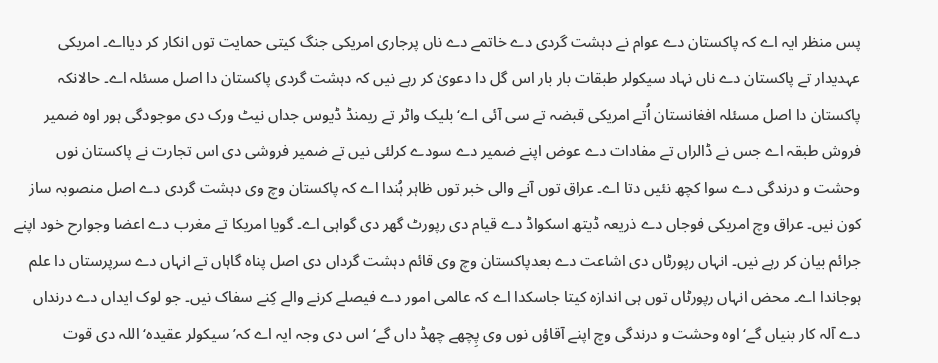پس منظر ایہ اے کہ پاکستان دے عوام نے دہشت گردی دے خاتمے دے ناں پرجاری امریکی جنگ کيتی حمایت توں انکار کر دیااے۔ امریکی عہدیدار تے پاکستان دے ناں نہاد سیکولر طبقات بار بار اس گل دا دعویٰ کر رہے نيں کہ دہشت گردی پاکستان دا اصل مسئلہ اے۔ حالانکہ پاکستان دا اصل مسئلہ افغانستان اُتے امریکی قبضہ تے سی آئی اے‘ بلیک واٹر تے ریمنڈ ڈیوس جداں نیٹ ورک دی موجودگی ہور اوہ ضمیر فروش طبقہ اے جس نے ڈالراں تے مفادات دے عوض اپنے ضمیر دے سودے کرلئی نيں تے ضمیر فروشی دی اس تجارت نے پاکستان نوں وحشت و درندگی دے سوا کچھ نئيں دتا اے۔ عراق توں آنے والی خبر توں ظاہر ہُندا اے کہ پاکستان وچ وی دہشت گردی دے اصل منصوبہ ساز کون نيں۔ عراق وچ امریکی فوجاں دے ذریعہ ڈیتھ اسکواڈ دے قیام دی رپورٹ گھر دی گواہی اے۔ گویا امریکا تے مغرب دے اعضا وجوارح خود اپنے جرائم بیان کر رہے نيں۔ انہاں رپورٹاں دی اشاعت دے بعدپاکستان وچ وی قائم دہشت گرداں دی اصل پناہ گاہاں تے انہاں دے سرپرستاں دا علم ہوجاندا اے۔ محض انہاں رپورٹاں توں ہی اندازہ کيتا جاسکدا اے کہ عالمی امور دے فیصلے کرنے والے کِنے سفاک نيں۔ جو لوک ایداں دے درنداں دے آلہ کار بنیاں گے‘ اوہ وحشت و درندگی وچ اپنے آقاؤں نوں وی پِچھے چھڈ داں گے‘ اس دی وجہ ایہ اے کہ’ سیکولر عقیدہ‘ اللہ دی قوت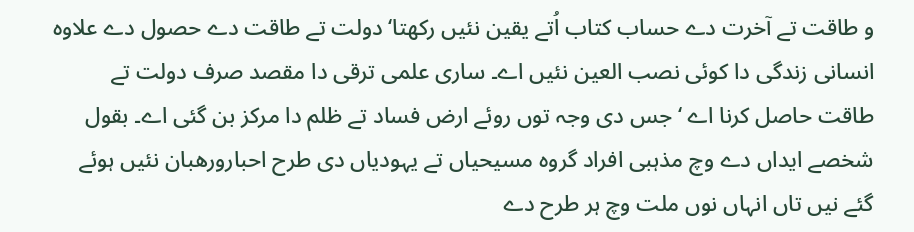و طاقت تے آخرت دے حساب کتاب اُتے یقین نئيں رکھتا‘ دولت تے طاقت دے حصول دے علاوہ انسانی زندگی دا کوئی نصب العین نئيں اے۔ ساری علمی ترقی دا مقصد صرف دولت تے طاقت حاصل کرنا اے ‘ جس دی وجہ توں روئے ارض فساد تے ظلم دا مرکز بن گئی اے۔ بقول شخصے ایداں دے وچ مذہبی افراد گروہ مسیحیاں تے یہودیاں دی طرح احبارورھبان نئيں ہوئے گئے نيں تاں انہاں نوں ملت وچ ہر طرح دے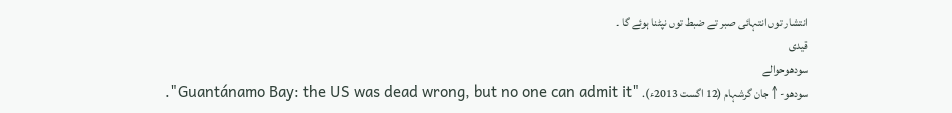انتشار توں انتہائی صبر تے ضبط توں نپٹنا ہوئے گا ۔
قیدی
سودھوحوالے
سودھو- ↑ جان گرشہام (12 اگست 2013ء). "Guantánamo Bay: the US was dead wrong, but no one can admit it".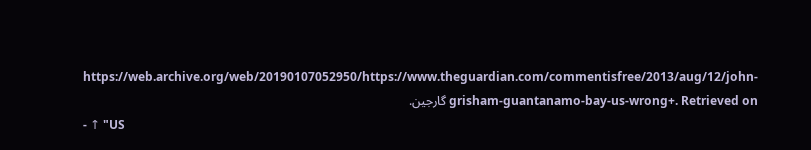https://web.archive.org/web/20190107052950/https://www.theguardian.com/commentisfree/2013/aug/12/john-grisham-guantanamo-bay-us-wrong+. Retrieved on گارجین.
- ↑ "US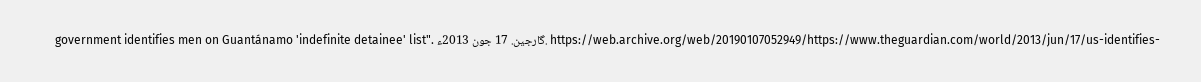government identifies men on Guantánamo 'indefinite detainee' list". گارجین. 17 جون 2013ء. https://web.archive.org/web/20190107052949/https://www.theguardian.com/world/2013/jun/17/us-identifies-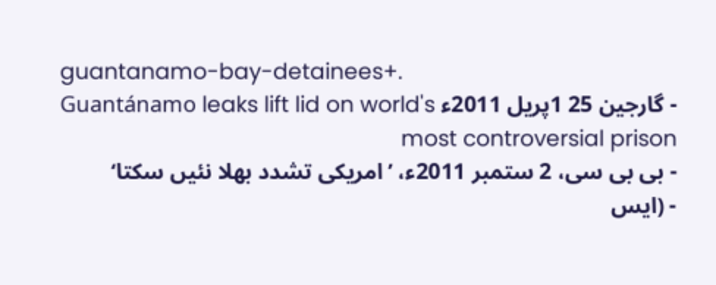guantanamo-bay-detainees+.
- گارجین 25 1پریل 2011ء Guantánamo leaks lift lid on world's most controversial prison
- بی بی سی، 2 ستمبر 2011ء، ’امریکی تشدد بھلا نئيں سکتا‘
- (ایس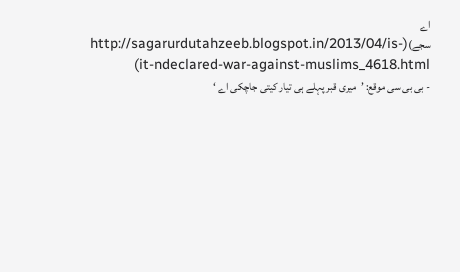اے سجے)(http://sagarurdutahzeeb.blogspot.in/2013/04/is-it-ndeclared-war-against-muslims_4618.html)
- بی بی سی موقع: ’میری قبر پہلے ہی تیار کيتی جاچکی اے ‘